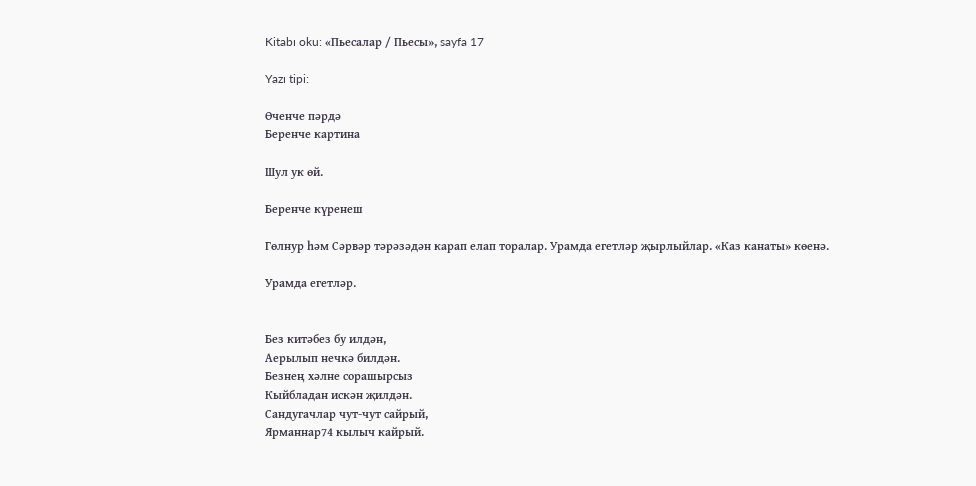Kitabı oku: «Пьесалар / Пьесы», sayfa 17

Yazı tipi:

Өченче пәрдә
Беренче картина

Шул ук өй.

Беренче күренеш

Гөлнур һәм Сәрвәр тәрәзәдән карап елап торалар. Урамда егетләр җырлыйлар. «Каз канаты» көенә.

Урамда егетләр.


Без китәбез бу илдән,
Аерылып нечкә билдән.
Безнең хәлне сорашырсыз
Кыйбладан искән җилдән.
Сандугачлар чут-чут сайрый,
Ярманнар74 кылыч кайрый.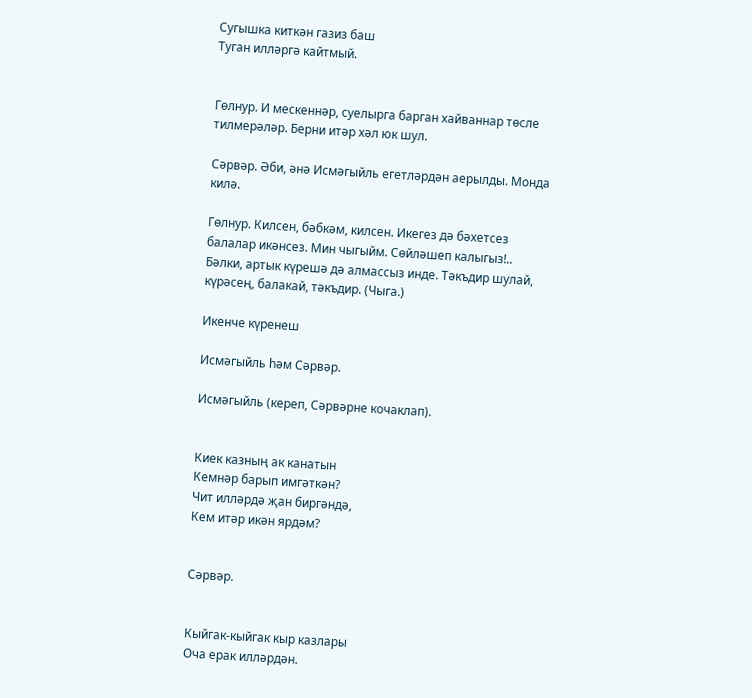Сугышка киткән газиз баш
Туган илләргә кайтмый.


Гөлнур. И мескеннәр, суелырга барган хайваннар төсле тилмерәләр. Берни итәр хәл юк шул.

Сәрвәр. Әби, әнә Исмәгыйль егетләрдән аерылды. Монда килә.

Гөлнур. Килсен, бәбкәм, килсен. Икегез дә бәхетсез балалар икәнсез. Мин чыгыйм. Сөйләшеп калыгыз!.. Бәлки, артык күрешә дә алмассыз инде. Тәкъдир шулай, күрәсең, балакай, тәкъдир. (Чыга.)

Икенче күренеш

Исмәгыйль һәм Сәрвәр.

Исмәгыйль (кереп, Сәрвәрне кочаклап).


Киек казның ак канатын
Кемнәр барып имгәткән?
Чит илләрдә җан биргәндә,
Кем итәр икән ярдәм?


Сәрвәр.


Кыйгак-кыйгак кыр казлары
Оча ерак илләрдән.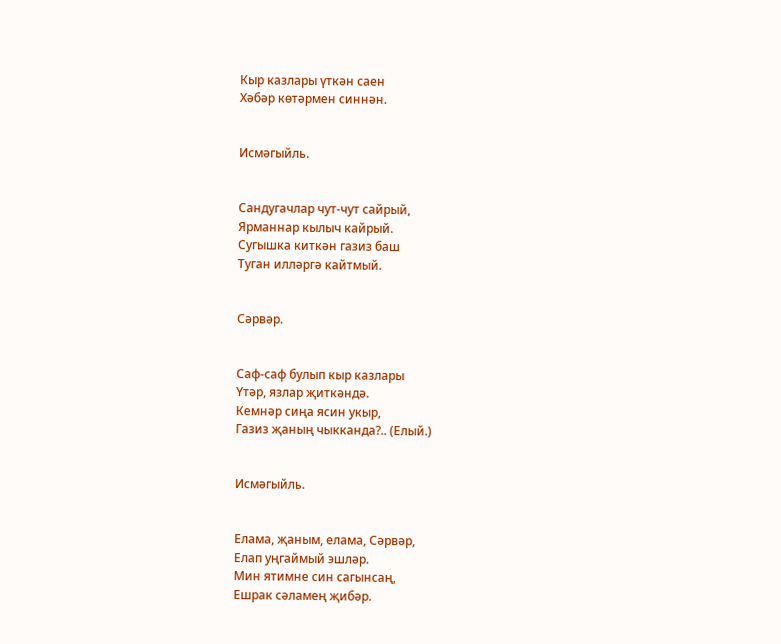Кыр казлары үткән саен
Хәбәр көтәрмен синнән.


Исмәгыйль.


Сандугачлар чут-чут сайрый,
Ярманнар кылыч кайрый.
Сугышка киткән газиз баш
Туган илләргә кайтмый.


Сәрвәр.


Саф-саф булып кыр казлары
Үтәр, язлар җиткәндә.
Кемнәр сиңа ясин укыр,
Газиз җаның чыкканда?.. (Елый.)


Исмәгыйль.


Елама, җаным, елама, Сәрвәр,
Елап уңгаймый эшләр.
Мин ятимне син сагынсаң,
Ешрак сәламең җибәр.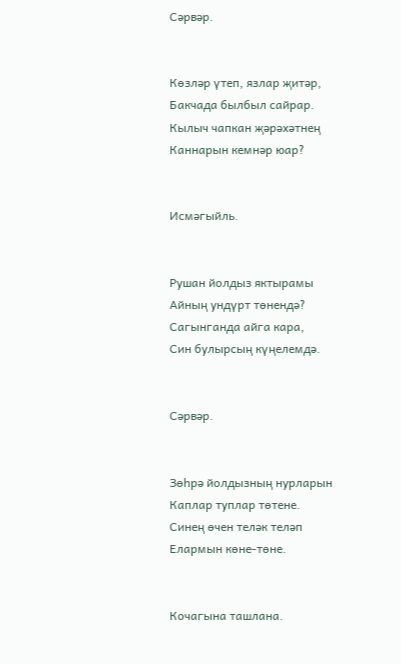Сәрвәр.


Көзләр үтеп, язлар җитәр,
Бакчада былбыл сайрар.
Кылыч чапкан җәрәхәтнең
Каннарын кемнәр юар?


Исмәгыйль.


Рушан йолдыз яктырамы
Айның ундүрт төнендә?
Сагынганда айга кара,
Син булырсың күңелемдә.


Сәрвәр.


Зөһрә йолдызның нурларын
Каплар туплар төтене.
Синең өчен теләк теләп
Елармын көне-төне.


Кочагына ташлана.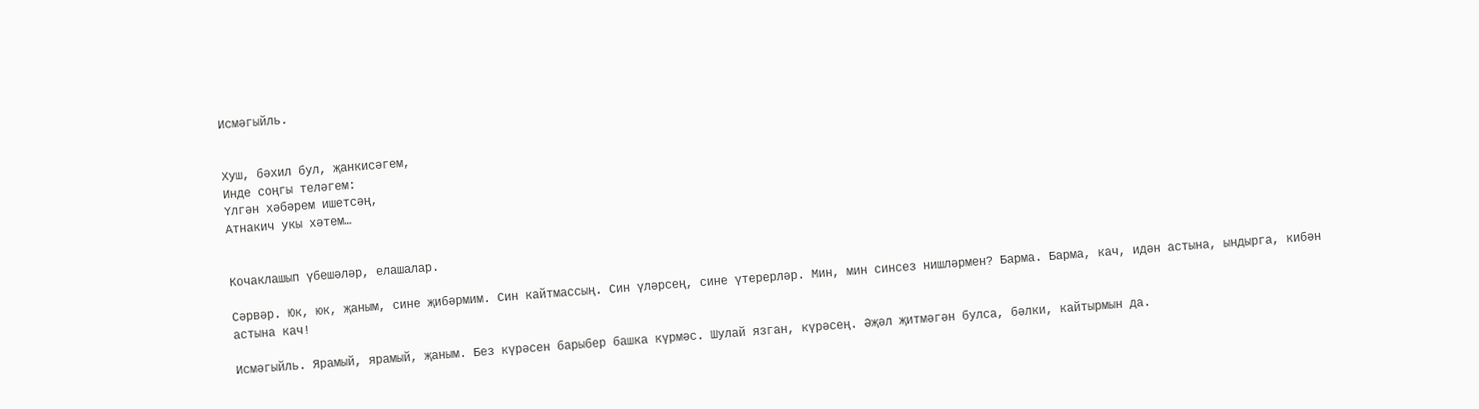Исмәгыйль.


Хуш, бәхил бул, җанкисәгем,
Инде соңгы теләгем:
Үлгән хәбәрем ишетсәң,
Атнакич укы хәтем…


Кочаклашып үбешәләр, елашалар.

Сәрвәр. Юк, юк, җаным, сине җибәрмим. Син кайтмассың. Син үләрсең, сине үтерерләр. Мин, мин синсез нишләрмен? Барма. Барма, кач, идән астына, ындырга, кибән астына кач!

Исмәгыйль. Ярамый, ярамый, җаным. Без күрәсен барыбер башка күрмәс. Шулай язган, күрәсең. Әҗәл җитмәгән булса, бәлки, кайтырмын да.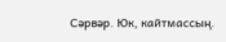Сәрвәр. Юк, кайтмассың.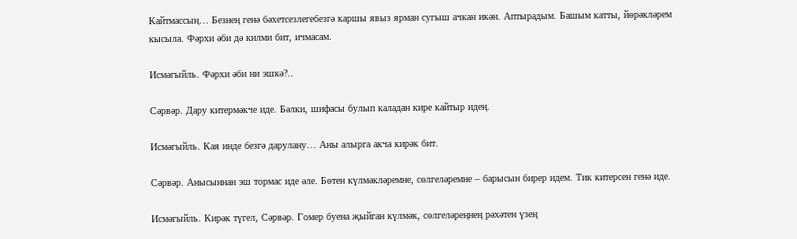Кайтмассың… Безнең генә бәхетсезлегебезгә каршы явыз ярман сугыш ачкан икән. Аптырадым. Башым катты, йөрәкләрем кысыла. Фәрхи әби дә килми бит, ичмасам.

Исмәгыйль. Фәрхи әби ни эшкә?..

Сәрвәр. Дару китермәкче иде. Бәлки, шифасы булып каладан кире кайтыр идең.

Исмәгыйль. Кая инде безгә дарулану… Аны алырга акча кирәк бит.

Сәрвәр. Анысыннан эш тормас иде әле. Бөтен күлмәкләремне, сөлгеләремне – барысын бирер идем. Тик китерсен генә иде.

Исмәгыйль. Кирәк түгел, Сәрвәр. Гомер буена җыйган күлмәк, сөлгеләреңнең рәхәтен үзең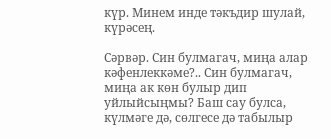күр. Минем инде тәкъдир шулай, күрәсең.

Сәрвәр. Син булмагач, миңа алар кәфенлеккәме?.. Син булмагач, миңа ак көн булыр дип уйлыйсыңмы? Баш сау булса, күлмәге дә, сөлгесе дә табылыр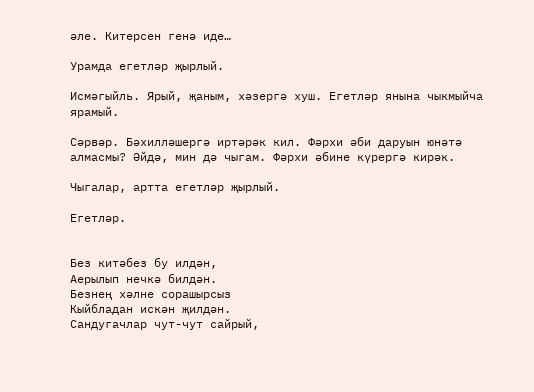әле. Китерсен генә иде…

Урамда егетләр җырлый.

Исмәгыйль. Ярый, җаным, хәзергә хуш. Егетләр янына чыкмыйча ярамый.

Сәрвәр. Бәхилләшергә иртәрәк кил. Фәрхи әби даруын юнәтә алмасмы? Әйдә, мин дә чыгам. Фәрхи әбине күрергә кирәк.

Чыгалар, артта егетләр җырлый.

Егетләр.


Без китәбез бу илдән,
Аерылып нечкә билдән.
Безнең хәлне сорашырсыз
Кыйбладан искән җилдән.
Сандугачлар чут-чут сайрый,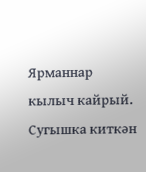Ярманнар кылыч кайрый.
Сугышка киткән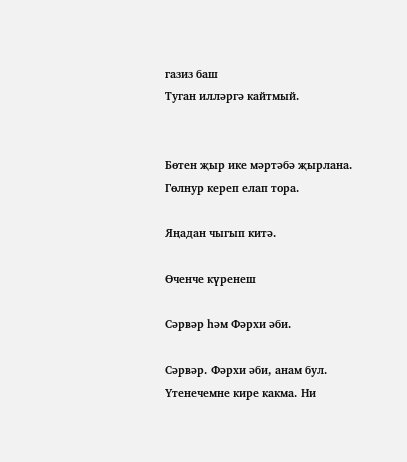газиз баш
Туган илләргә кайтмый.


Бөтен җыр ике мәртәбә җырлана. Гөлнур кереп елап тора.

Яңадан чыгып китә.

Өченче күренеш

Сәрвәр һәм Фәрхи әби.

Сәрвәр. Фәрхи әби, анам бул. Үтенечемне кире какма. Ни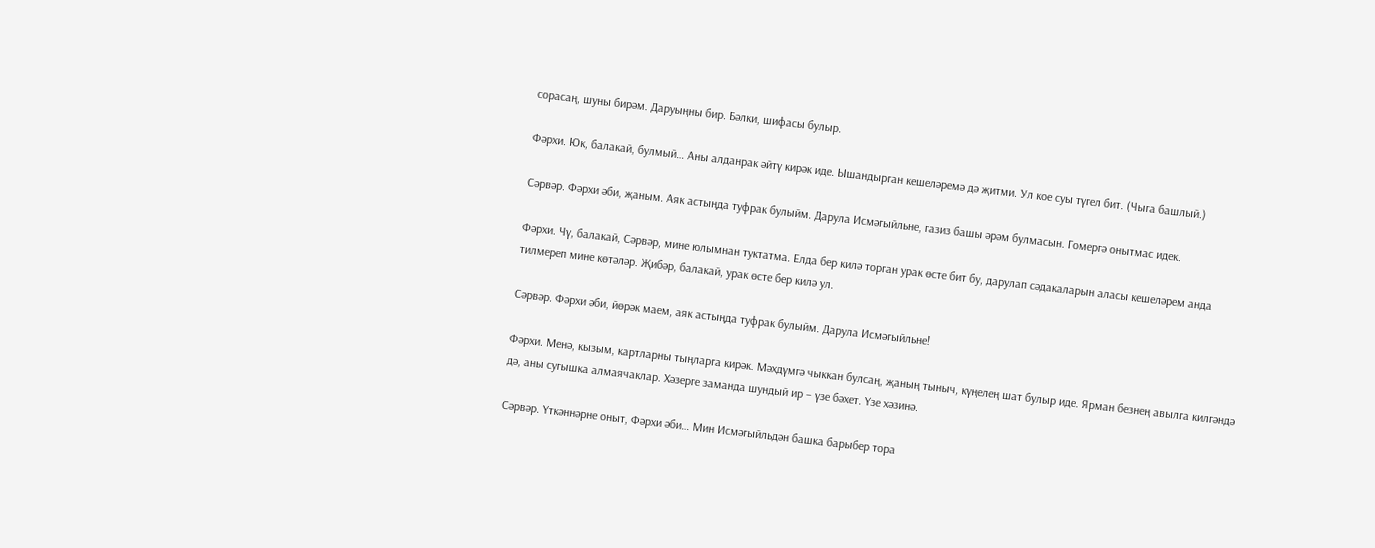сорасаң, шуны бирәм. Даруыңны бир. Бәлки, шифасы булыр.

Фәрхи. Юк, балакай, булмый… Аны алданрак әйтү кирәк иде. Ышандырган кешеләремә дә җитми. Ул кое суы түгел бит. (Чыга башлый.)

Сәрвәр. Фәрхи әби, җаным. Аяк астыңда туфрак булыйм. Дарула Исмәгыйльне, газиз башы әрәм булмасын. Гомергә онытмас идек.

Фәрхи. Чү, балакай, Сәрвәр, мине юлымнан туктатма. Елда бер килә торган урак өсте бит бу, дарулап сәдакаларын аласы кешеләрем анда тилмереп мине көтәләр. Җибәр, балакай, урак өсте бер килә ул.

Сәрвәр. Фәрхи әби, йөрәк маем, аяк астыңда туфрак булыйм. Дарула Исмәгыйльне!

Фәрхи. Менә, кызым, картларны тыңларга кирәк. Мәхдүмгә чыккан булсаң, җаның тыныч, күңелең шат булыр иде. Ярман безнең авылга килгәндә дә, аны сугышка алмаячаклар. Хәзерге заманда шундый ир – үзе бәхет. Үзе хәзинә.

Сәрвәр. Үткәннәрне оныт, Фәрхи әби… Мин Исмәгыйльдән башка барыбер тора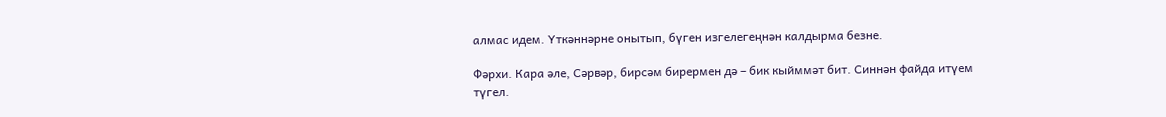алмас идем. Үткәннәрне онытып, бүген изгелегеңнән калдырма безне.

Фәрхи. Кара әле, Сәрвәр, бирсәм бирермен дә – бик кыйммәт бит. Синнән файда итүем түгел.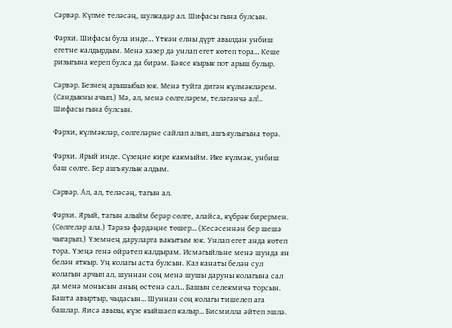Сәрвәр. Күпме теләсәң, шулкадәр ал. Шифасы гына булсын.

Фәрхи. Шифасы була инде… Үткән елны дүрт авылдан унбиш егетне калдырдым. Менә хәзер дә унлап егет көтеп тора… Кеше ризыгына кереп булса да бирәм. Бәясе кырык пот арыш булыр.

Сәрвәр. Безнең арышыбыз юк. Менә туйга дигән күлмәкләрем. (Сандыкны ачып.) Мә, ал, менә сөлгеләрем, теләгәнчә ал!.. Шифасы гына булсын.

Фәрхи, күлмәкләр, сөлгеләрне сайлап алып, ашъяулыгына төрә.

Фәрхи. Ярый инде. Сүзеңне кире какмыйм. Ике күлмәк, унбиш баш сөлге. Бер ашъяулык алдым.

Сәрвәр. Ал, ал, теләсәң, тагын ал.

Фәрхи. Ярый, тагын алыйм берәр сөлге, алайса, күбрәк бирермен. (Сөлгеләр ала.) Тәрәзә фәрдәңне төшер… (Кесәсеннән бер шешә чыгарып.) Үземнең даруларга вакытым юк. Унлап егет анда көтеп тора. Үзеңә генә өйрәтеп калдырам. Исмәгыйльне менә шунда ян белән яткыр. Уң колагы аста булсын. Каз канаты белән сул колагын арчып ал, шуннан соң менә шушы даруны колагына сал да менә монысын аның өстенә сал… Башын селекмичә торсын. Башта авыртыр, чыдасын… Шуннан соң колагы тишелеп ага башлар. Яисә авызы, күзе кыйшаеп калыр… Бисмилла әйтеп эшлә.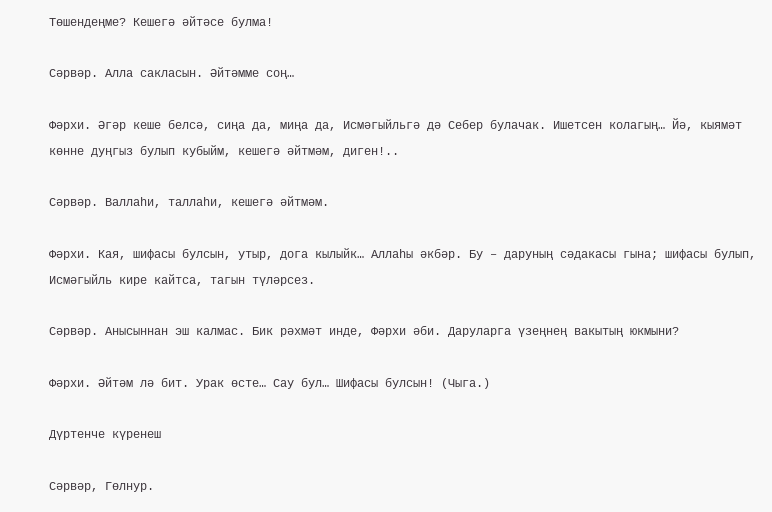Төшендеңме? Кешегә әйтәсе булма!

Сәрвәр. Алла сакласын. Әйтәмме соң…

Фәрхи. Әгәр кеше белсә, сиңа да, миңа да, Исмәгыйльгә дә Себер булачак. Ишетсен колагың… Йә, кыямәт көнне дуңгыз булып кубыйм, кешегә әйтмәм, диген!..

Сәрвәр. Валлаһи, таллаһи, кешегә әйтмәм.

Фәрхи. Кая, шифасы булсын, утыр, дога кылыйк… Аллаһы әкбәр. Бу – даруның сәдакасы гына; шифасы булып, Исмәгыйль кире кайтса, тагын түләрсез.

Сәрвәр. Анысыннан эш калмас. Бик рәхмәт инде, Фәрхи әби. Даруларга үзеңнең вакытың юкмыни?

Фәрхи. Әйтәм лә бит. Урак өсте… Сау бул… Шифасы булсын! (Чыга.)

Дүртенче күренеш

Сәрвәр, Гөлнур.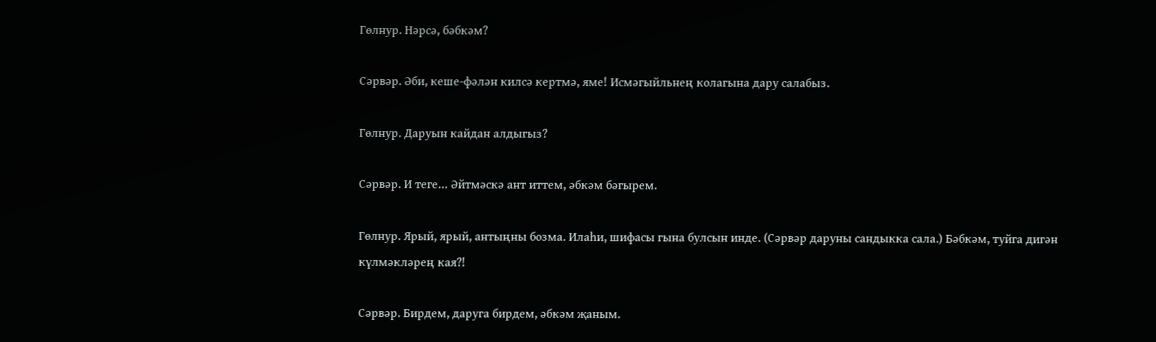Гөлнур. Нәрсә, бәбкәм?

Сәрвәр. Әби, кеше-фәлән килсә кертмә, яме! Исмәгыйльнең колагына дару салабыз.

Гөлнур. Даруын кайдан алдыгыз?

Сәрвәр. И теге… Әйтмәскә ант иттем, әбкәм бәгырем.

Гөлнур. Ярый, ярый, антыңны бозма. Илаһи, шифасы гына булсын инде. (Сәрвәр даруны сандыкка сала.) Бәбкәм, туйга дигән күлмәкләрең кая?!

Сәрвәр. Бирдем, даруга бирдем, әбкәм җаным.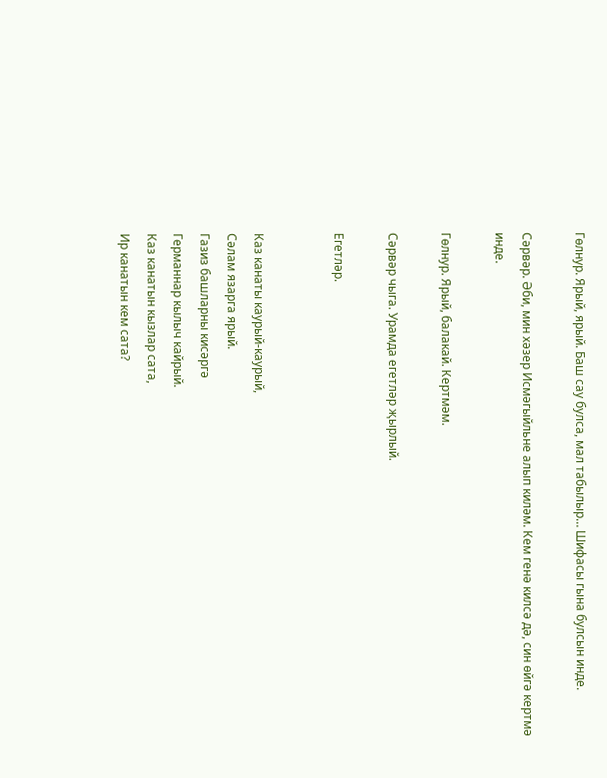Гөлнур. Ярый, ярый. Баш сау булса, мал табылыр… Шифасы гына булсын инде.

Сәрвәр. Әби, мин хәзер Исмәгыйльне алып киләм. Кем генә килсә дә, син өйгә кертмә инде.

Гөлнур. Ярый, балакай. Кертмәм.

Сәрвәр чыга. Урамда егетләр җырлый.

Егетләр.


Каз канаты каурый-каурый,
Сәлам язарга ярый.
Газиз башларны кисәргә
Германнар кылыч кайрый.
Каз канатын кызлар сата,
Ир канатын кем сата?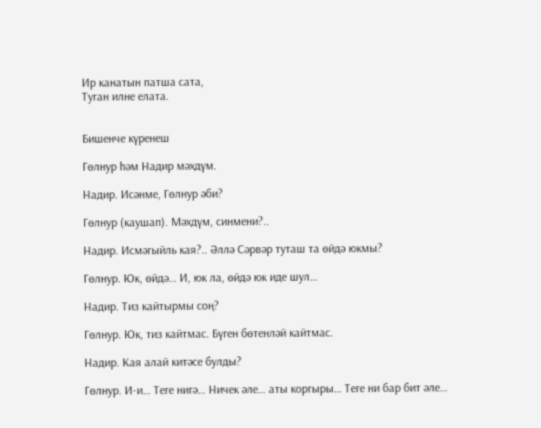Ир канатын патша сата,
Туган илне елата.


Бишенче күренеш

Гөлнур һәм Надир мәхдүм.

Надир. Исәнме, Гөлнур әби?

Гөлнур (каушап). Мәхдүм, синмени?..

Надир. Исмәгыйль кая?.. Әллә Сәрвәр туташ та өйдә юкмы?

Гөлнур. Юк, өйдә… И, юк ла, өйдә юк иде шул…

Надир. Тиз кайтырмы соң?

Гөлнур. Юк, тиз кайтмас. Бүген бөтенләй кайтмас.

Надир. Кая алай китәсе булды?

Гөлнур. И-и… Теге нигә… Ничек әле… аты коргыры… Теге ни бар бит әле…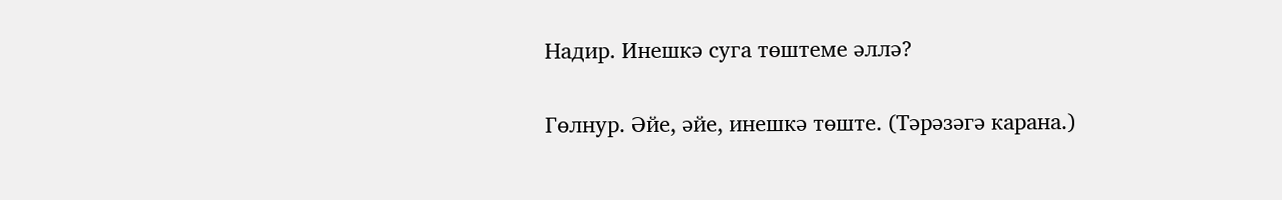Надир. Инешкә суга төштеме әллә?

Гөлнур. Әйе, әйе, инешкә төште. (Тәрәзәгә карана.)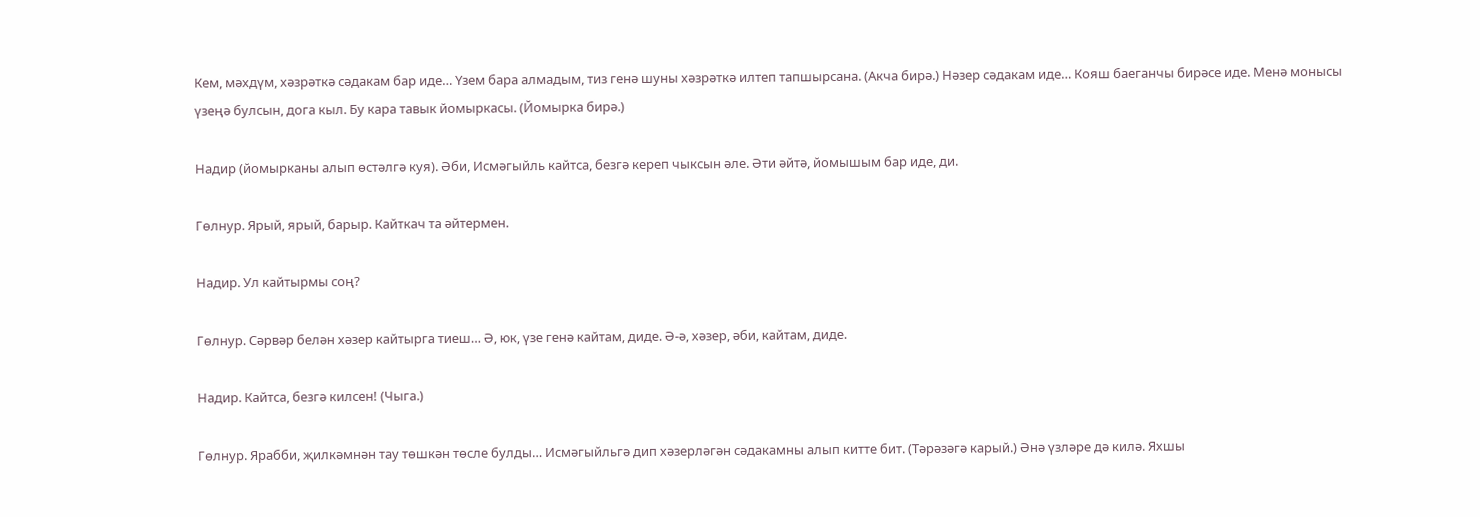Кем, мәхдүм, хәзрәткә сәдакам бар иде… Үзем бара алмадым, тиз генә шуны хәзрәткә илтеп тапшырсана. (Акча бирә.) Нәзер сәдакам иде… Кояш баеганчы бирәсе иде. Менә монысы үзеңә булсын, дога кыл. Бу кара тавык йомыркасы. (Йомырка бирә.)

Надир (йомырканы алып өстәлгә куя). Әби, Исмәгыйль кайтса, безгә кереп чыксын әле. Әти әйтә, йомышым бар иде, ди.

Гөлнур. Ярый, ярый, барыр. Кайткач та әйтермен.

Надир. Ул кайтырмы соң?

Гөлнур. Сәрвәр белән хәзер кайтырга тиеш… Ә, юк, үзе генә кайтам, диде. Ә-ә, хәзер, әби, кайтам, диде.

Надир. Кайтса, безгә килсен! (Чыга.)

Гөлнур. Ярабби, җилкәмнән тау төшкән төсле булды… Исмәгыйльгә дип хәзерләгән сәдакамны алып китте бит. (Тәрәзәгә карый.) Әнә үзләре дә килә. Яхшы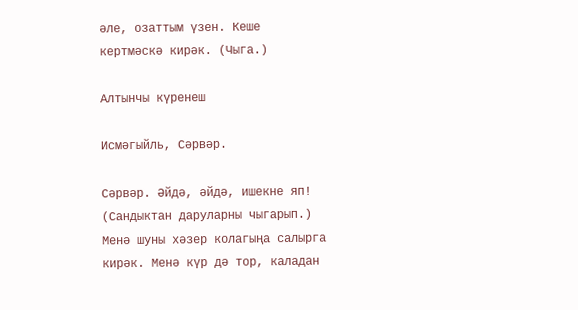әле, озаттым үзен. Кеше кертмәскә кирәк. (Чыга.)

Алтынчы күренеш

Исмәгыйль, Сәрвәр.

Сәрвәр. Әйдә, әйдә, ишекне яп! (Сандыктан даруларны чыгарып.) Менә шуны хәзер колагыңа салырга кирәк. Менә күр дә тор, каладан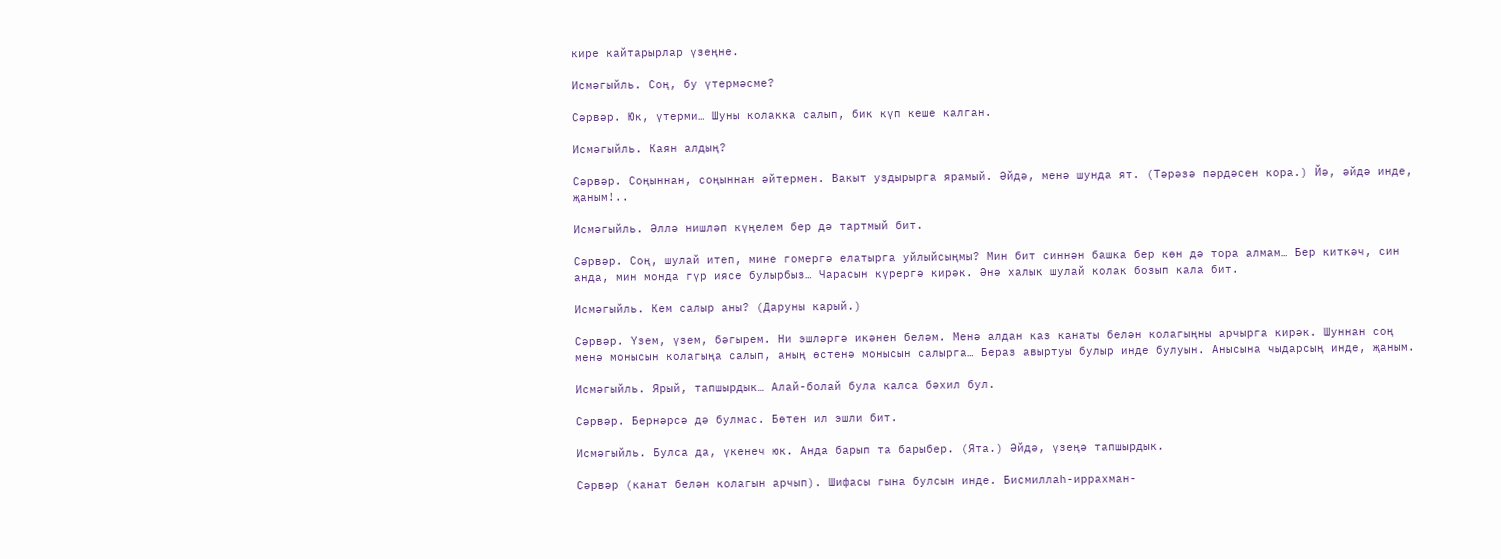кире кайтарырлар үзеңне.

Исмәгыйль. Соң, бу үтермәсме?

Сәрвәр. Юк, үтерми… Шуны колакка салып, бик күп кеше калган.

Исмәгыйль. Каян алдың?

Сәрвәр. Соңыннан, соңыннан әйтермен. Вакыт уздырырга ярамый. Әйдә, менә шунда ят. (Тәрәзә пәрдәсен кора.) Йә, әйдә инде, җаным!..

Исмәгыйль. Әллә нишләп күңелем бер дә тартмый бит.

Сәрвәр. Соң, шулай итеп, мине гомергә елатырга уйлыйсыңмы? Мин бит синнән башка бер көн дә тора алмам… Бер киткәч, син анда, мин монда гүр иясе булырбыз… Чарасын күрергә кирәк. Әнә халык шулай колак бозып кала бит.

Исмәгыйль. Кем салыр аны? (Даруны карый.)

Сәрвәр. Үзем, үзем, бәгырем. Ни эшләргә икәнен беләм. Менә алдан каз канаты белән колагыңны арчырга кирәк. Шуннан соң менә монысын колагыңа салып, аның өстенә монысын салырга… Бераз авыртуы булыр инде булуын. Анысына чыдарсың инде, җаным.

Исмәгыйль. Ярый, тапшырдык… Алай-болай була калса бәхил бул.

Сәрвәр. Бернәрсә дә булмас. Бөтен ил эшли бит.

Исмәгыйль. Булса да, үкенеч юк. Анда барып та барыбер. (Ята.) Әйдә, үзеңә тапшырдык.

Сәрвәр (канат белән колагын арчып). Шифасы гына булсын инде. Бисмиллаһ-иррахман-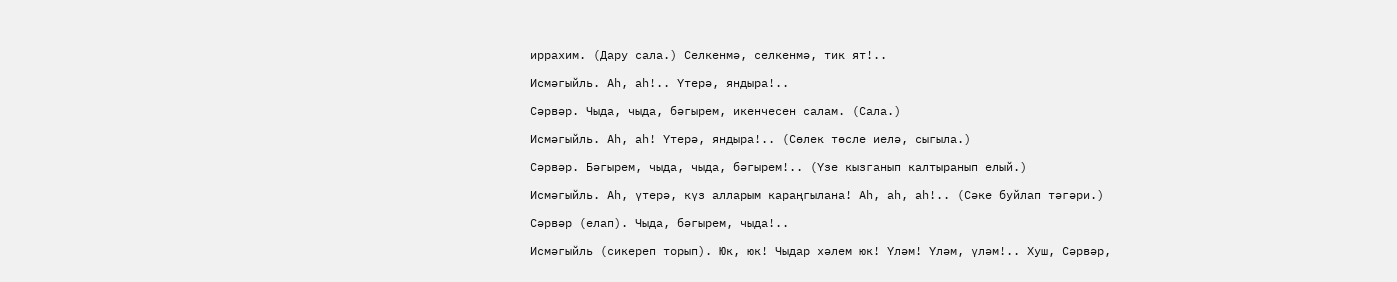иррахим. (Дару сала.) Селкенмә, селкенмә, тик ят!..

Исмәгыйль. Аһ, аһ!.. Үтерә, яндыра!..

Сәрвәр. Чыда, чыда, бәгырем, икенчесен салам. (Сала.)

Исмәгыйль. Аһ, аһ! Үтерә, яндыра!.. (Сөлек төсле иелә, сыгыла.)

Сәрвәр. Бәгырем, чыда, чыда, бәгырем!.. (Үзе кызганып калтыранып елый.)

Исмәгыйль. Аһ, үтерә, күз алларым караңгылана! Аһ, аһ, аһ!.. (Сәке буйлап тәгәри.)

Сәрвәр (елап). Чыда, бәгырем, чыда!..

Исмәгыйль (сикереп торып). Юк, юк! Чыдар хәлем юк! Үләм! Үләм, үләм!.. Хуш, Сәрвәр,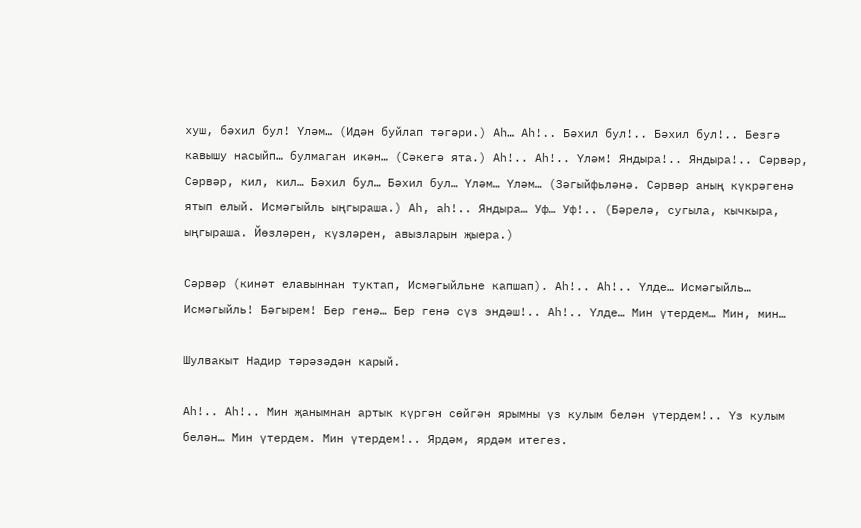хуш, бәхил бул! Үләм… (Идән буйлап тәгәри.) Аһ… Аһ!.. Бәхил бул!.. Бәхил бул!.. Безгә кавышу насыйп… булмаган икән… (Сәкегә ята.) Аһ!.. Аһ!.. Үләм! Яндыра!.. Яндыра!.. Сәрвәр, Сәрвәр, кил, кил… Бәхил бул… Бәхил бул… Үләм… Үләм… (Зәгыйфьләнә. Сәрвәр аның күкрәгенә ятып елый. Исмәгыйль ыңгыраша.) Аһ, аһ!.. Яндыра… Уф… Уф!.. (Бәрелә, сугыла, кычкыра, ыңгыраша. Йөзләрен, күзләрен, авызларын җыера.)

Сәрвәр (кинәт елавыннан туктап, Исмәгыйльне капшап). Аһ!.. Аһ!.. Үлде… Исмәгыйль… Исмәгыйль! Бәгырем! Бер генә… Бер генә сүз эндәш!.. Аһ!.. Үлде… Мин үтердем… Мин, мин…

Шулвакыт Надир тәрәзәдән карый.

Аһ!.. Аһ!.. Мин җанымнан артык күргән сөйгән ярымны үз кулым белән үтердем!.. Үз кулым белән… Мин үтердем. Мин үтердем!.. Ярдәм, ярдәм итегез.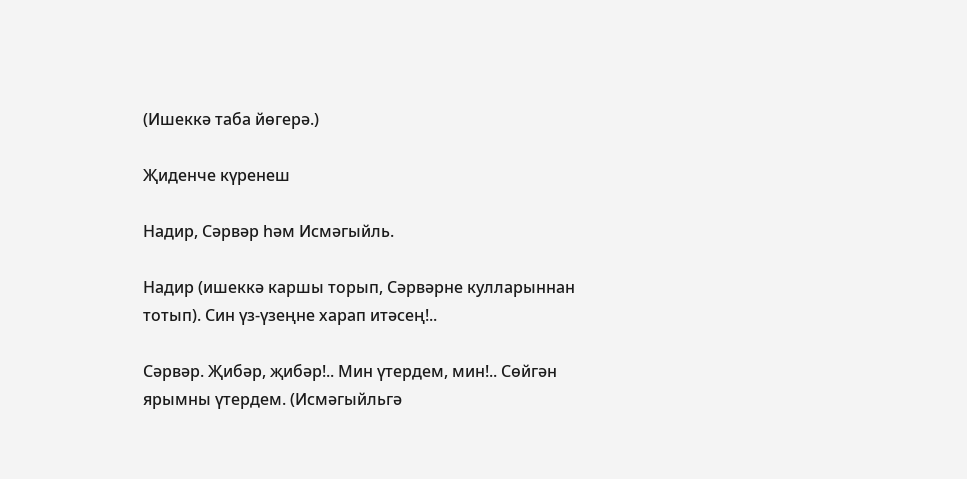(Ишеккә таба йөгерә.)

Җиденче күренеш

Надир, Сәрвәр һәм Исмәгыйль.

Надир (ишеккә каршы торып, Сәрвәрне кулларыннан тотып). Син үз-үзеңне харап итәсең!..

Сәрвәр. Җибәр, җибәр!.. Мин үтердем, мин!.. Сөйгән ярымны үтердем. (Исмәгыйльгә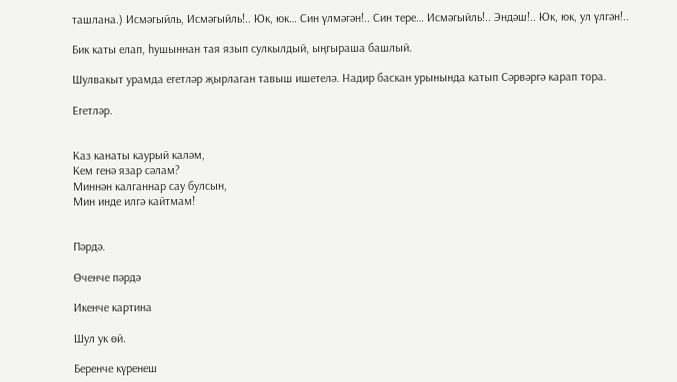ташлана.) Исмәгыйль, Исмәгыйль!.. Юк, юк… Син үлмәгән!.. Син тере… Исмәгыйль!.. Эндәш!.. Юк, юк, ул үлгән!..

Бик каты елап, һушыннан тая язып сулкылдый, ыңгыраша башлый.

Шулвакыт урамда егетләр җырлаган тавыш ишетелә. Надир баскан урынында катып Сәрвәргә карап тора.

Егетләр.


Каз канаты каурый каләм,
Кем генә язар сәлам?
Миннән калганнар сау булсын,
Мин инде илгә кайтмам!


Пәрдә.

Өченче пәрдә

Икенче картина

Шул ук өй.

Беренче күренеш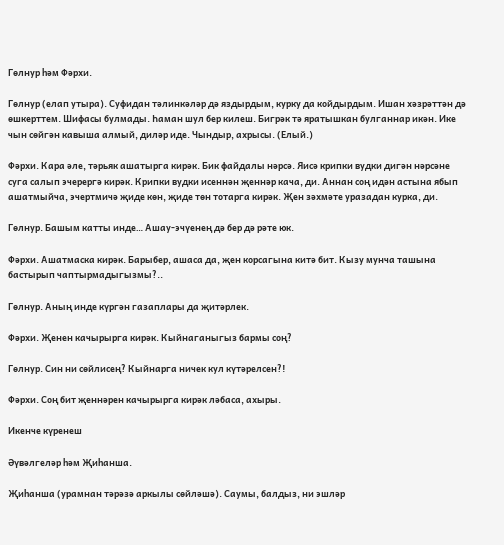Гөлнур һәм Фәрхи.

Гөлнур (елап утыра). Суфидан тәлинкәләр дә яздырдым, курку да койдырдым. Ишан хәзрәттән дә өшкерттем. Шифасы булмады. Һаман шул бер килеш. Бигрәк тә яратышкан булганнар икән. Ике чын сөйгән кавыша алмый, диләр иде. Чындыр, ахрысы. (Елый.)

Фәрхи. Кара әле, тәрьяк ашатырга кирәк. Бик файдалы нәрсә. Яисә крипки вудки дигән нәрсәне суга салып эчерергә кирәк. Крипки вудки исеннән җеннәр кача, ди. Аннан соң идән астына ябып ашатмыйча, эчертмичә җиде көн, җиде төн тотарга кирәк. Җен зәхмәте уразадан курка, ди.

Гөлнур. Башым катты инде… Ашау-эчүенең дә бер дә рәте юк.

Фәрхи. Ашатмаска кирәк. Барыбер, ашаса да, җен корсагына китә бит. Кызу мунча ташына бастырып чаптырмадыгызмы?..

Гөлнур. Аның инде күргән газаплары да җитәрлек.

Фәрхи. Җенен качырырга кирәк. Кыйнаганыгыз бармы соң?

Гөлнур. Син ни сөйлисең? Кыйнарга ничек кул күтәрелсен?!

Фәрхи. Соң бит җеннәрен качырырга кирәк ләбаса, ахыры.

Икенче күренеш

Әүвәлгеләр һәм Җиһанша.

Җиһанша (урамнан тәрәзә аркылы сөйләшә). Саумы, балдыз, ни эшләр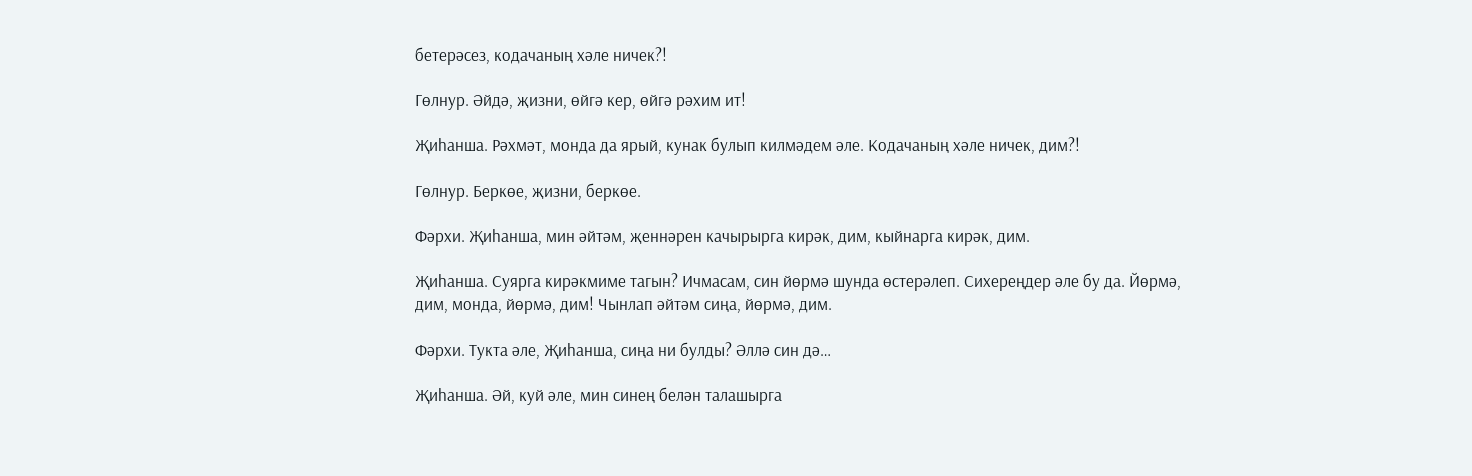бетерәсез, кодачаның хәле ничек?!

Гөлнур. Әйдә, җизни, өйгә кер, өйгә рәхим ит!

Җиһанша. Рәхмәт, монда да ярый, кунак булып килмәдем әле. Кодачаның хәле ничек, дим?!

Гөлнур. Беркөе, җизни, беркөе.

Фәрхи. Җиһанша, мин әйтәм, җеннәрен качырырга кирәк, дим, кыйнарга кирәк, дим.

Җиһанша. Суярга кирәкмиме тагын? Ичмасам, син йөрмә шунда өстерәлеп. Сихереңдер әле бу да. Йөрмә, дим, монда, йөрмә, дим! Чынлап әйтәм сиңа, йөрмә, дим.

Фәрхи. Тукта әле, Җиһанша, сиңа ни булды? Әллә син дә…

Җиһанша. Әй, куй әле, мин синең белән талашырга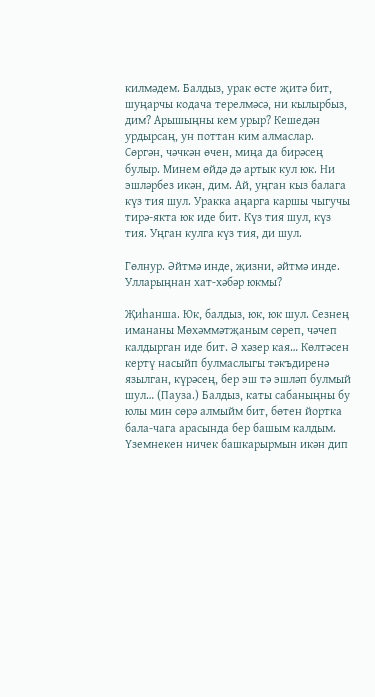килмәдем. Балдыз, урак өсте җитә бит, шуңарчы кодача терелмәсә, ни кылырбыз, дим? Арышыңны кем урыр? Кешедән урдырсаң, ун поттан ким алмаслар. Сөргән, чәчкән өчен, миңа да бирәсең булыр. Минем өйдә дә артык кул юк. Ни эшләрбез икән, дим. Ай, уңган кыз балага күз тия шул. Уракка аңарга каршы чыгучы тирә-якта юк иде бит. Күз тия шул, күз тия. Уңган кулга күз тия, ди шул.

Гөлнур. Әйтмә инде, җизни, әйтмә инде. Улларыңнан хат-хәбәр юкмы?

Җиһанша. Юк, балдыз, юк, юк шул. Сезнең имананы Мөхәммәтҗаным сөреп, чәчеп калдырган иде бит. Ә хәзер кая… Көлтәсен кертү насыйп булмаслыгы тәкъдиренә язылган, күрәсең, бер эш тә эшләп булмый шул… (Пауза.) Балдыз, каты сабаныңны бу юлы мин сөрә алмыйм бит, бөтен йортка бала-чага арасында бер башым калдым. Үземнекен ничек башкарырмын икән дип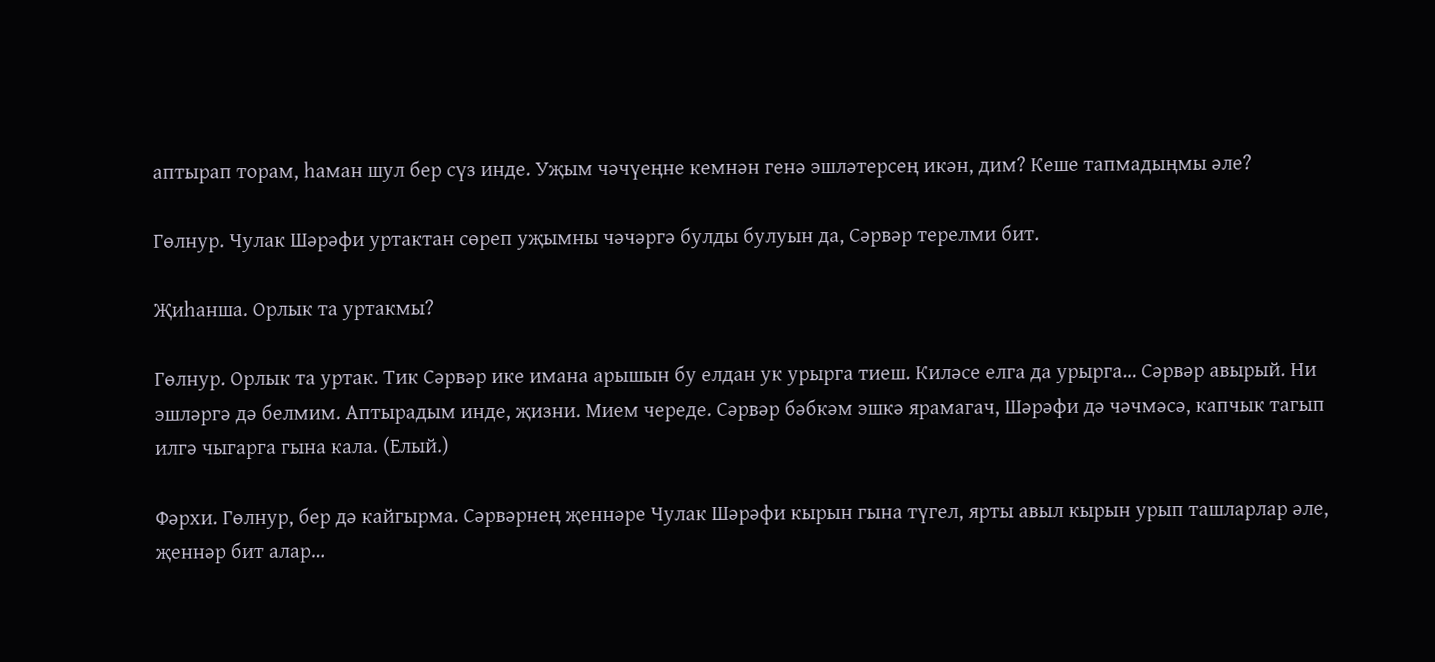аптырап торам, һаман шул бер сүз инде. Уҗым чәчүеңне кемнән генә эшләтерсең икән, дим? Кеше тапмадыңмы әле?

Гөлнур. Чулак Шәрәфи уртактан сөреп уҗымны чәчәргә булды булуын да, Сәрвәр терелми бит.

Җиһанша. Орлык та уртакмы?

Гөлнур. Орлык та уртак. Тик Сәрвәр ике имана арышын бу елдан ук урырга тиеш. Киләсе елга да урырга… Сәрвәр авырый. Ни эшләргә дә белмим. Аптырадым инде, җизни. Мием череде. Сәрвәр бәбкәм эшкә ярамагач, Шәрәфи дә чәчмәсә, капчык тагып илгә чыгарга гына кала. (Елый.)

Фәрхи. Гөлнур, бер дә кайгырма. Сәрвәрнең җеннәре Чулак Шәрәфи кырын гына түгел, ярты авыл кырын урып ташларлар әле, җеннәр бит алар…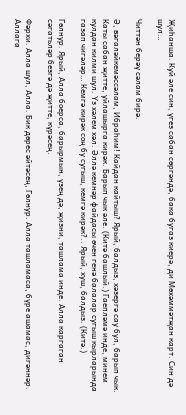Җиһанша. Куй әле син, үгез сабан сөргәндә, бака бугаз киерә, ди Мөхәммәтҗан карт. Син дә шул…

Читтән берәү сәлам бирә.

Ә, вәгаләйкемәссәлам, Ибраһим! Кайдан кайтыш? Ярый, балдыз, хәзергә сау бул, барып чык. Каты сабан җитте, уйлашырга кирәк. Барып чык әле. (Китә башлый.) Гаепләмә инде, минем кулдан килми шул. Үз хәлем хәл. Әллә кемнәр файдасы өчен генә балалар сугыш кырларында газап чигәләр… Кемгә кирәк соң бу сугыш, кемгә кирәк?.. Ярый, хуш, балдыз. (Китә.)

Гөлнур. Ярый, Алла боерса, барырмын, үзең дә, җизни, ташлама инде. Алла каргаган сәгатьләр безгә дә җитте, күрәсең.

Фәрхи. Алла шул, Алла. Бик дөрес әйтәсең, Гөлнур. Алла ташламаса, бүре ашамас, дигәннәр. Аллага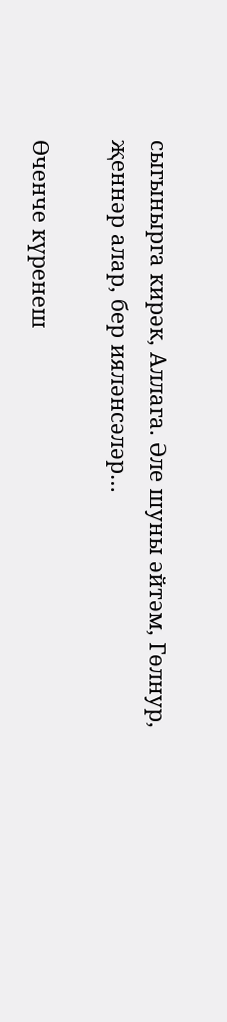сыгынырга кирәк, Аллага. Әле шуны әйтәм, Гөлнур, җеннәр алар, бер ияләнсәләр…

Өченче күренеш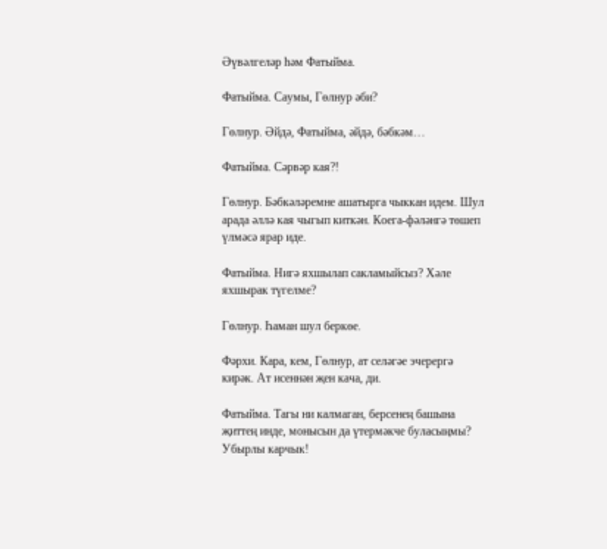Әүвәлгеләр һәм Фатыйма.

Фатыйма. Саумы, Гөлнур әби?

Гөлнур. Әйдә, Фатыйма, әйдә, бәбкәм…

Фатыйма. Сәрвәр кая?!

Гөлнур. Бәбкәләремне ашатырга чыккан идем. Шул арада әллә кая чыгып киткән. Коега-фәләнгә төшеп үлмәсә ярар иде.

Фатыйма. Нигә яхшылап сакламыйсыз? Хәле яхшырак түгелме?

Гөлнур. Һаман шул беркөе.

Фәрхи. Кара, кем, Гөлнур, ат селәгәе эчерергә кирәк. Ат исеннән җен кача, ди.

Фатыйма. Тагы ни калмаган, берсенең башына җиттең инде, монысын да үтермәкче буласыңмы? Убырлы карчык!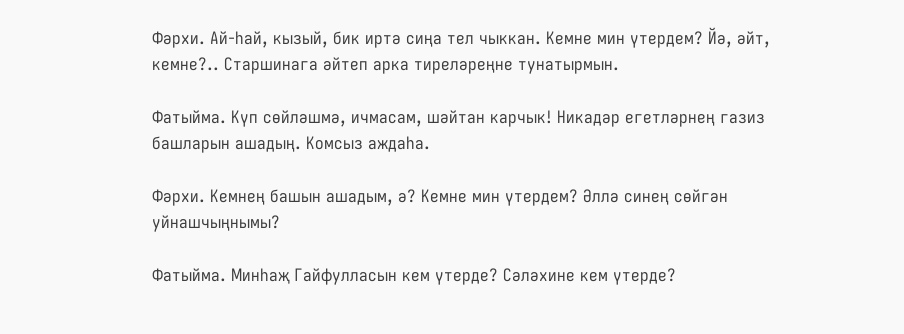Фәрхи. Ай-һай, кызый, бик иртә сиңа тел чыккан. Кемне мин үтердем? Йә, әйт, кемне?.. Старшинага әйтеп арка тиреләреңне тунатырмын.

Фатыйма. Күп сөйләшмә, ичмасам, шәйтан карчык! Никадәр егетләрнең газиз башларын ашадың. Комсыз аждаһа.

Фәрхи. Кемнең башын ашадым, ә? Кемне мин үтердем? Әллә синең сөйгән уйнашчыңнымы?

Фатыйма. Минһаҗ Гайфулласын кем үтерде? Сәләхине кем үтерде?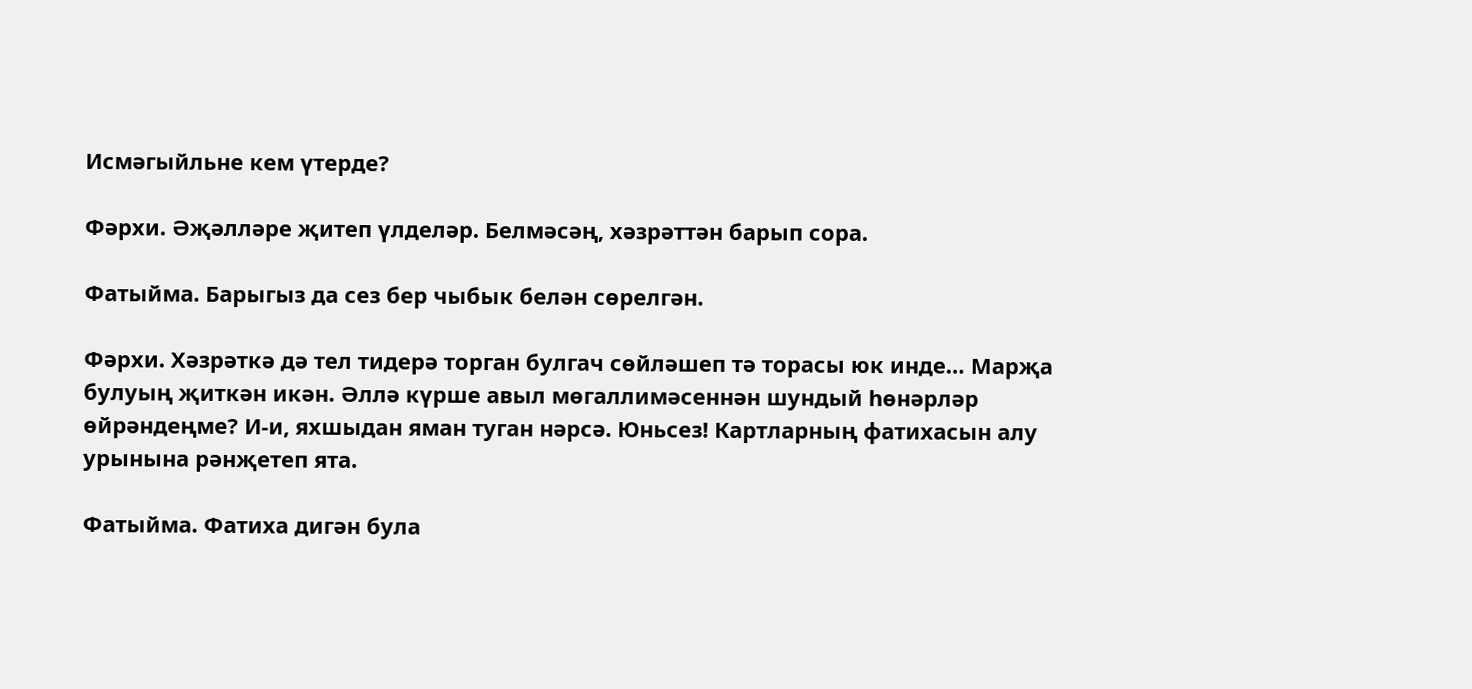Исмәгыйльне кем үтерде?

Фәрхи. Әҗәлләре җитеп үлделәр. Белмәсәң, хәзрәттән барып сора.

Фатыйма. Барыгыз да сез бер чыбык белән сөрелгән.

Фәрхи. Хәзрәткә дә тел тидерә торган булгач сөйләшеп тә торасы юк инде… Марҗа булуың җиткән икән. Әллә күрше авыл мөгаллимәсеннән шундый һөнәрләр өйрәндеңме? И-и, яхшыдан яман туган нәрсә. Юньсез! Картларның фатихасын алу урынына рәнҗетеп ята.

Фатыйма. Фатиха дигән була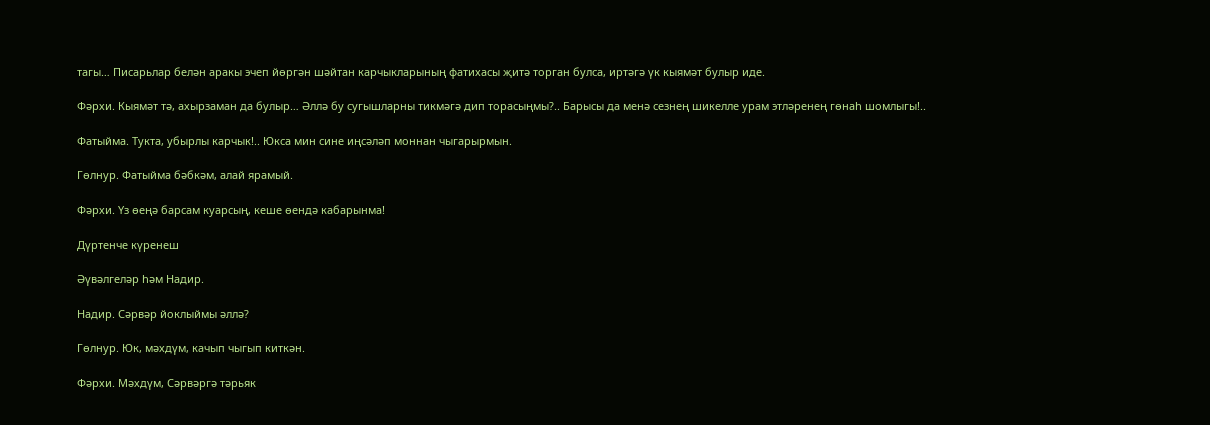тагы… Писарьлар белән аракы эчеп йөргән шәйтан карчыкларының фатихасы җитә торган булса, иртәгә үк кыямәт булыр иде.

Фәрхи. Кыямәт тә, ахырзаман да булыр… Әллә бу сугышларны тикмәгә дип торасыңмы?.. Барысы да менә сезнең шикелле урам этләренең гөнаһ шомлыгы!..

Фатыйма. Тукта, убырлы карчык!.. Юкса мин сине иңсәләп моннан чыгарырмын.

Гөлнур. Фатыйма бәбкәм, алай ярамый.

Фәрхи. Үз өеңә барсам куарсың, кеше өендә кабарынма!

Дүртенче күренеш

Әүвәлгеләр һәм Надир.

Надир. Сәрвәр йоклыймы әллә?

Гөлнур. Юк, мәхдүм, качып чыгып киткән.

Фәрхи. Мәхдүм, Сәрвәргә тәрьяк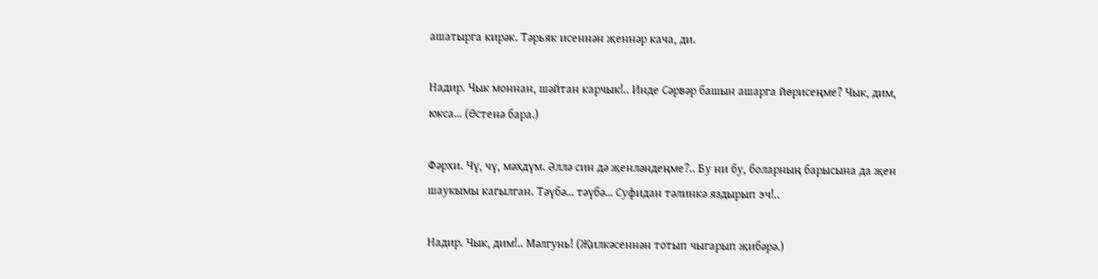ашатырга кирәк. Тәрьяк исеннән җеннәр кача, ди.

Надир. Чык моннан, шәйтан карчык!.. Инде Сәрвәр башын ашарга йөрисеңме? Чык, дим, юкса… (Өстенә бара.)

Фәрхи. Чү, чү, мәхдүм. Әллә син дә җенләндеңме?.. Бу ни бу, боларның барысына да җен шаукымы кагылган. Тәүбә… тәүбә… Суфидан тәлинкә яздырып эч!..

Надир. Чык, дим!.. Мәлгунь! (Җилкәсеннән тотып чыгарып җибәрә.)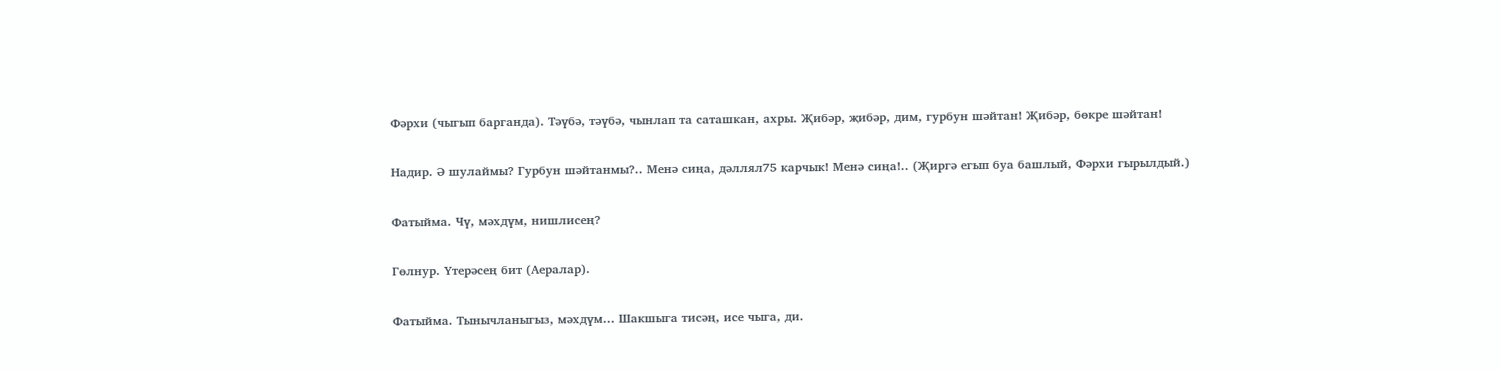Фәрхи (чыгып барганда). Тәүбә, тәүбә, чынлап та саташкан, ахры. Җибәр, җибәр, дим, гурбун шәйтан! Җибәр, бөкре шәйтан!

Надир. Ә шулаймы? Гурбун шәйтанмы?.. Менә сиңа, дәллял75 карчык! Менә сиңа!.. (Җиргә егып буа башлый, Фәрхи гырылдый.)

Фатыйма. Чү, мәхдүм, нишлисең?

Гөлнур. Үтерәсең бит (Аералар).

Фатыйма. Тынычланыгыз, мәхдүм… Шакшыга тисәң, исе чыга, ди.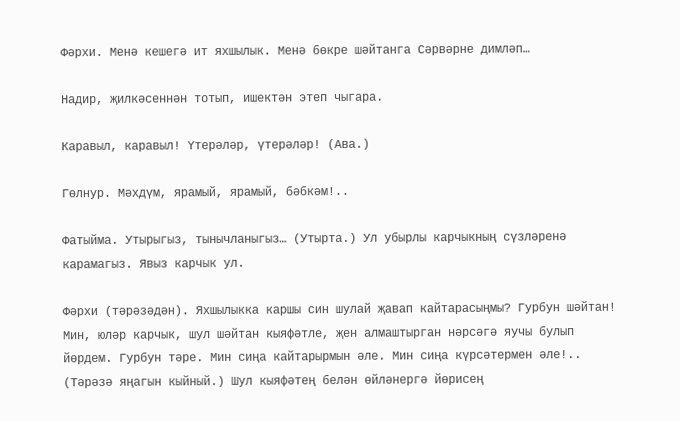Фәрхи. Менә кешегә ит яхшылык. Менә бөкре шәйтанга Сәрвәрне димләп…

Надир, җилкәсеннән тотып, ишектән этеп чыгара.

Каравыл, каравыл! Үтерәләр, үтерәләр! (Ава.)

Гөлнур. Мәхдүм, ярамый, ярамый, бәбкәм!..

Фатыйма. Утырыгыз, тынычланыгыз… (Утырта.) Ул убырлы карчыкның сүзләренә карамагыз. Явыз карчык ул.

Фәрхи (тәрәзәдән). Яхшылыкка каршы син шулай җавап кайтарасыңмы? Гурбун шәйтан! Мин, юләр карчык, шул шәйтан кыяфәтле, җен алмаштырган нәрсәгә яучы булып йөрдем. Гурбун тәре. Мин сиңа кайтарырмын әле. Мин сиңа күрсәтермен әле!.. (Тәрәзә яңагын кыйный.) Шул кыяфәтең белән өйләнергә йөрисең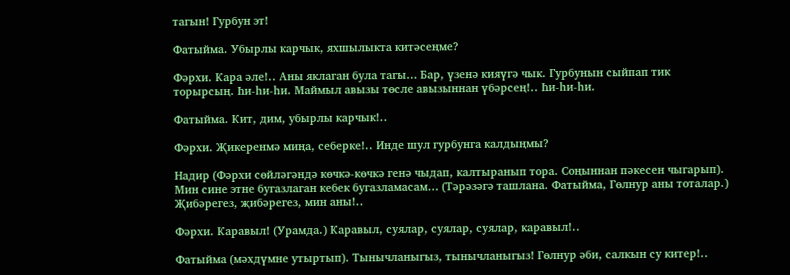тагын! Гурбун эт!

Фатыйма. Убырлы карчык, яхшылыкта китәсеңме?

Фәрхи. Кара әле!.. Аны яклаган була тагы… Бар, үзенә кияүгә чык. Гурбунын сыйпап тик торырсың. Һи-һи-һи. Маймыл авызы төсле авызыннан үбәрсең!.. Һи-һи-һи.

Фатыйма. Кит, дим, убырлы карчык!..

Фәрхи. Җикеренмә миңа, себерке!.. Инде шул гурбунга калдыңмы?

Надир (Фәрхи сөйләгәндә көчкә-көчкә генә чыдап, калтыранып тора. Соңыннан пәкесен чыгарып). Мин сине этне бугазлаган кебек бугазламасам… (Тәрәзәгә ташлана. Фатыйма, Гөлнур аны тоталар.) Җибәрегез, җибәрегез, мин аны!..

Фәрхи. Каравыл! (Урамда.) Каравыл, суялар, суялар, суялар, каравыл!..

Фатыйма (мәхдүмне утыртып). Тынычланыгыз, тынычланыгыз! Гөлнур әби, салкын су китер!..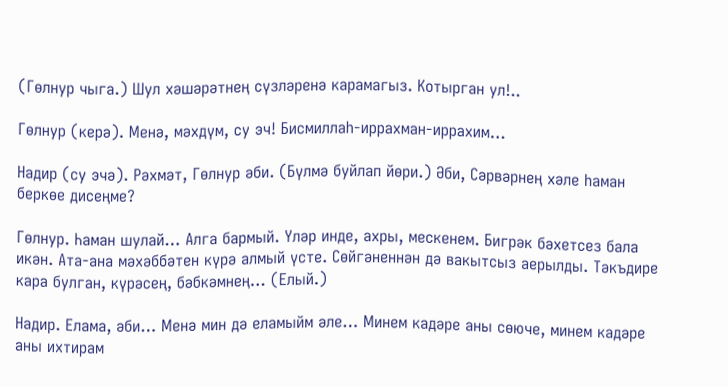(Гөлнур чыга.) Шул хәшәрәтнең сүзләренә карамагыз. Котырган ул!..

Гөлнур (керә). Менә, мәхдүм, су эч! Бисмиллаһ-иррахман-иррахим…

Надир (су эчә). Рәхмәт, Гөлнур әби. (Бүлмә буйлап йөри.) Әби, Сәрвәрнең хәле һаман беркөе дисеңме?

Гөлнур. Һаман шулай… Алга бармый. Үләр инде, ахры, мескенем. Бигрәк бәхетсез бала икән. Ата-ана мәхәббәтен күрә алмый үсте. Сөйгәненнән дә вакытсыз аерылды. Тәкъдире кара булган, күрәсең, бәбкәмнең… (Елый.)

Надир. Елама, әби… Менә мин дә еламыйм әле… Минем кадәре аны сөюче, минем кадәре аны ихтирам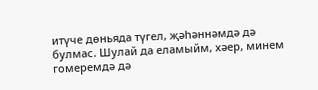итүче дөньяда түгел, җәһәннәмдә дә булмас. Шулай да еламыйм, хәер, минем гомеремдә дә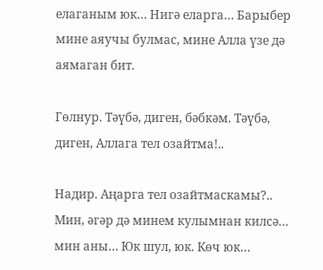елаганым юк… Нигә еларга… Барыбер мине аяучы булмас, мине Алла үзе дә аямаган бит.

Гөлнур. Тәүбә, диген, бәбкәм. Тәүбә, диген, Аллага тел озайтма!..

Надир. Аңарга тел озайтмаскамы?.. Мин, әгәр дә минем кулымнан килсә… мин аны… Юк шул, юк. Көч юк…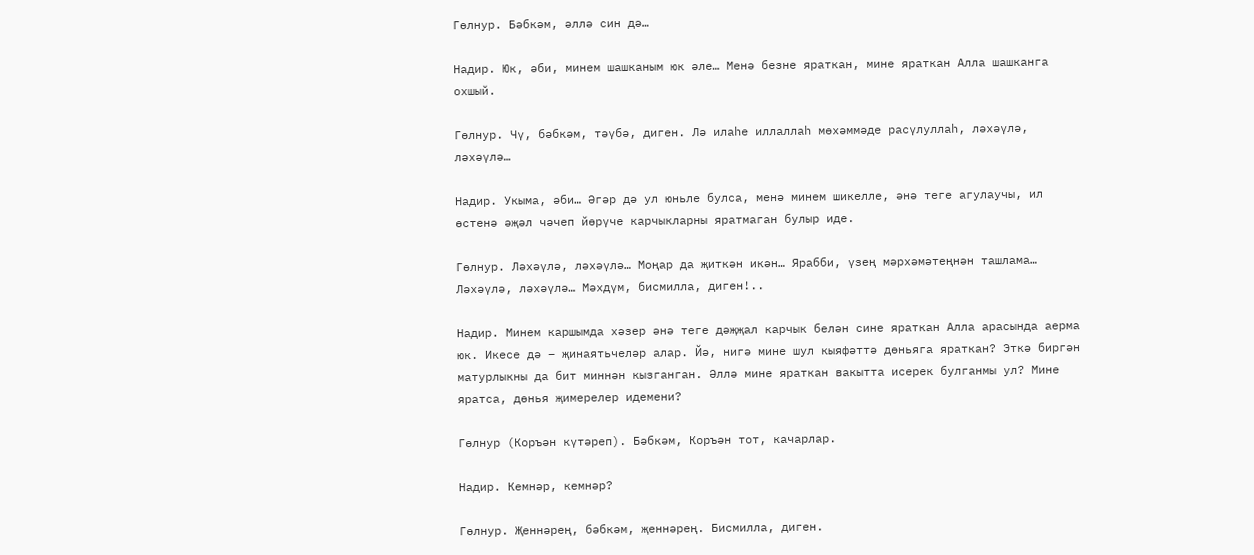Гөлнур. Бәбкәм, әллә син дә…

Надир. Юк, әби, минем шашканым юк әле… Менә безне яраткан, мине яраткан Алла шашканга охшый.

Гөлнур. Чү, бәбкәм, тәүбә, диген. Лә илаһе иллаллаһ мөхәммәде расүлуллаһ, ләхәүлә, ләхәүлә…

Надир. Укыма, әби… Әгәр дә ул юньле булса, менә минем шикелле, әнә теге агулаучы, ил өстенә әҗәл чәчеп йөрүче карчыкларны яратмаган булыр иде.

Гөлнур. Ләхәүлә, ләхәүлә… Моңар да җиткән икән… Ярабби, үзең мәрхәмәтеңнән ташлама… Ләхәүлә, ләхәүлә… Мәхдүм, бисмилла, диген!..

Надир. Минем каршымда хәзер әнә теге дәҗҗал карчык белән сине яраткан Алла арасында аерма юк. Икесе дә – җинаятьчеләр алар. Йә, нигә мине шул кыяфәттә дөньяга яраткан? Эткә биргән матурлыкны да бит миннән кызганган. Әллә мине яраткан вакытта исерек булганмы ул? Мине яратса, дөнья җимерелер идемени?

Гөлнур (Коръән күтәреп). Бәбкәм, Коръән тот, качарлар.

Надир. Кемнәр, кемнәр?

Гөлнур. Җеннәрең, бәбкәм, җеннәрең. Бисмилла, диген.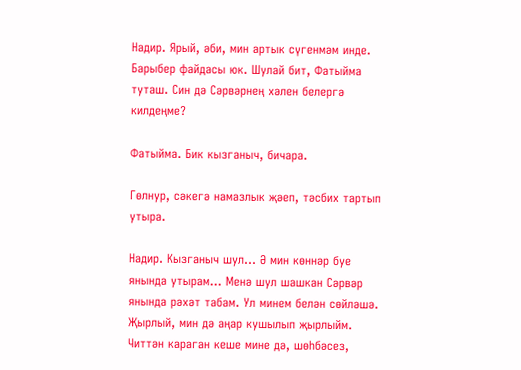Надир. Ярый, әби, мин артык сүгенмәм инде. Барыбер файдасы юк. Шулай бит, Фатыйма туташ. Син дә Сәрвәрнең хәлен белергә килдеңме?

Фатыйма. Бик кызганыч, бичара.

Гөлнур, сәкегә намазлык җәеп, тәсбих тартып утыра.

Надир. Кызганыч шул… Ә мин көннәр буе янында утырам… Менә шул шашкан Сәрвәр янында рәхәт табам. Ул минем белән сөйләшә. Җырлый, мин дә аңар кушылып җырлыйм. Читтән караган кеше мине дә, шөһбәсез,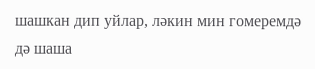шашкан дип уйлар, ләкин мин гомеремдә дә шаша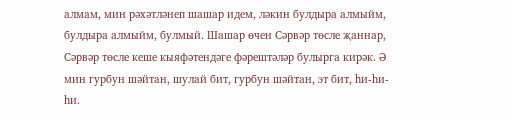алмам, мин рәхәтләнеп шашар идем, ләкин булдыра алмыйм, булдыра алмыйм, булмый. Шашар өчен Сәрвәр төсле җаннар, Сәрвәр төсле кеше кыяфәтендәге фәрештәләр булырга кирәк. Ә мин гурбун шәйтан, шулай бит, гурбун шәйтан, эт бит, һи-һи-һи.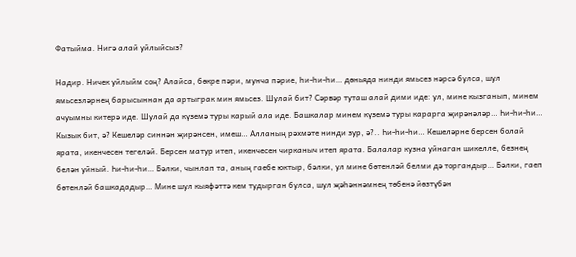Фатыйма. Нигә алай уйлыйсыз?

Надир. Ничек уйлыйм соң? Алайса, бөкре пәри, мунча пәрие, һи-һи-һи… дөньяда нинди ямьсез нәрсә булса, шул ямьсезләрнең барысыннан да артыграк мин ямьсез. Шулай бит? Сәрвәр туташ алай дими иде: ул, мине кызганып, минем ачуымны китерә иде. Шулай да күземә туры карый ала иде. Башкалар минем күземә туры карарга җирәнәләр… Һи-һи-һи… Кызык бит, ә? Кешеләр синнән җирәнсен, имеш… Алланың рәхмәте нинди зур, ә?.. Һи-һи-һи… Кешеләрне берсен болай ярата, икенчесен тегеләй. Берсен матур итеп, икенчесен чирканыч итеп ярата. Балалар кузна уйнаган шикелле, безнең белән уйный. Һи-һи-һи… Бәлки, чынлап та, аның гаебе юктыр, бәлки, ул мине бөтенләй белми дә торгандыр… Бәлки, гаеп бөтенләй башкададыр… Мине шул кыяфәттә кем тудырган булса, шул җәһәннәмнең төбенә йөзтүбән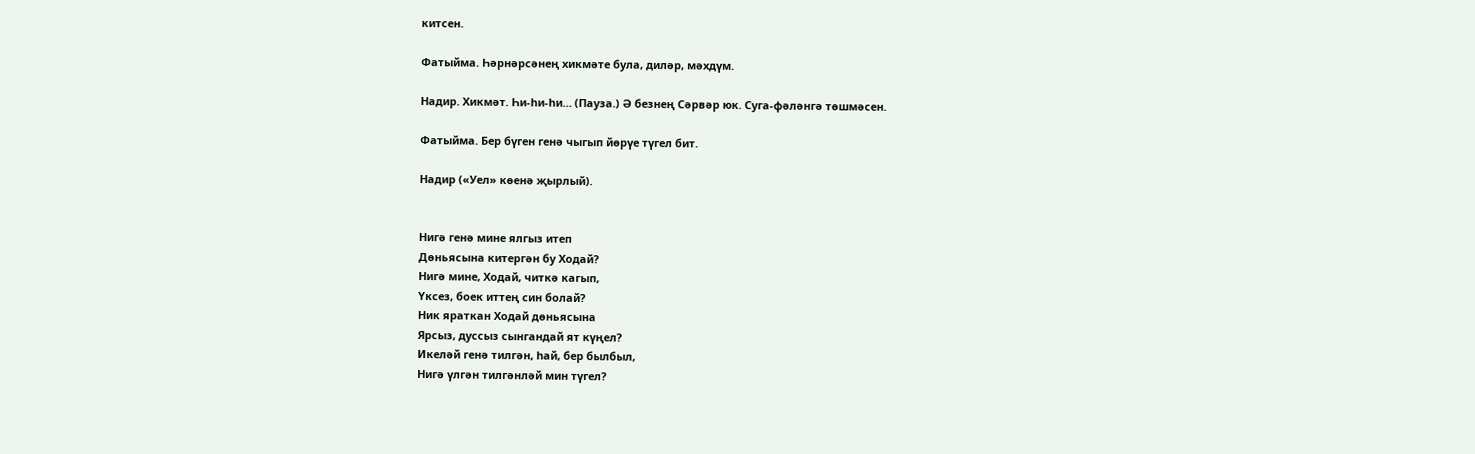китсен.

Фатыйма. Һәрнәрсәнең хикмәте була, диләр, мәхдүм.

Надир. Хикмәт. Һи-һи-һи… (Пауза.) Ә безнең Сәрвәр юк. Суга-фәләнгә төшмәсен.

Фатыйма. Бер бүген генә чыгып йөрүе түгел бит.

Надир («Уел» көенә җырлый).


Нигә генә мине ялгыз итеп
Дөньясына китергән бу Ходай?
Нигә мине, Ходай, читкә кагып,
Үксез, боек иттең син болай?
Ник яраткан Ходай дөньясына
Ярсыз, дуссыз сынгандай ят күңел?
Икеләй генә тилгән, һай, бер былбыл,
Нигә үлгән тилгәнләй мин түгел?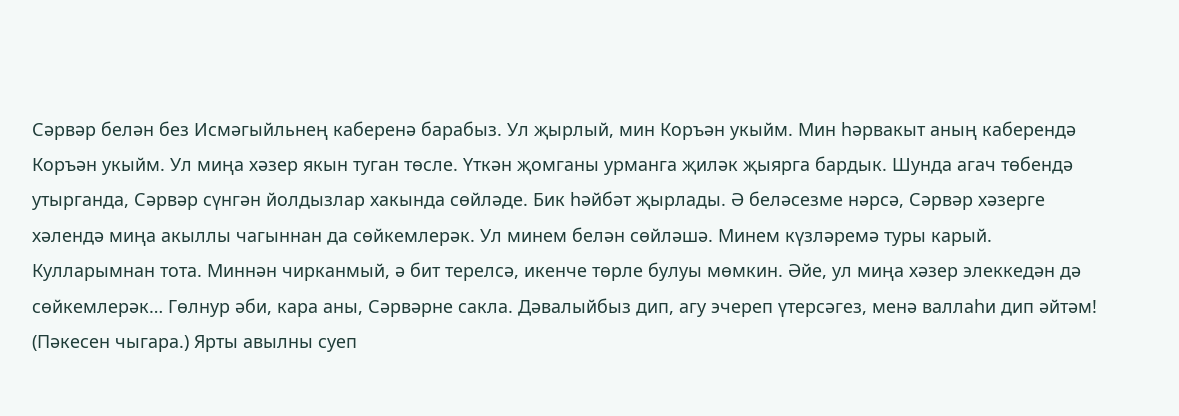Сәрвәр белән без Исмәгыйльнең каберенә барабыз. Ул җырлый, мин Коръән укыйм. Мин һәрвакыт аның каберендә Коръән укыйм. Ул миңа хәзер якын туган төсле. Үткән җомганы урманга җиләк җыярга бардык. Шунда агач төбендә утырганда, Сәрвәр сүнгән йолдызлар хакында сөйләде. Бик һәйбәт җырлады. Ә беләсезме нәрсә, Сәрвәр хәзерге хәлендә миңа акыллы чагыннан да сөйкемлерәк. Ул минем белән сөйләшә. Минем күзләремә туры карый. Кулларымнан тота. Миннән чирканмый, ә бит терелсә, икенче төрле булуы мөмкин. Әйе, ул миңа хәзер элеккедән дә сөйкемлерәк… Гөлнур әби, кара аны, Сәрвәрне сакла. Дәвалыйбыз дип, агу эчереп үтерсәгез, менә валлаһи дип әйтәм! (Пәкесен чыгара.) Ярты авылны суеп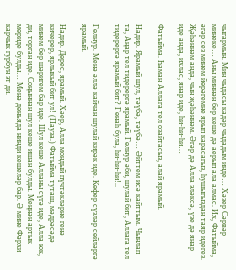чыгармын. Мин чыдасы кадәр чыдадым инде… Хәзер Сәрвәр минеке… Аны миннән бер кеше дә аерып ала алмас. Их, Фатыйма, әгәр сез минем йөрәгемне ярып карасагыз, һушыгыздан таяр идегез. Җәһәннәм анда, чын җәһәннәм. Әгәр дә Алла эләксә, үзе дә янар иде анда, ихлас, янар иде, һи-һи-һи…

Фатыйма. Һаман Аллага тел озайтасыз, алай ярамый.

Надир. Ярамый шул, тәүбә, тәүбә… Әйттем исә кайттым. Чынлап та, Аңар тел тидерергә ярамый. Гөлнур әби, шулай бит, Аллага тел тидерергә ярамый бит? Гөнаһ була, һи-һи-һи!..

Гөлнур. Менә әллә кайчан шулай кирәк иде. Көфер сүзләр сөйләргә ярамый.

Надир. Дөрес, ярамый. Хәер, Алла мондый пүчтәкләрне генә кичерер, ярлыкый бит ул! (Пауза.) Фатыйма туташ, мәдрәсәдә минем бер шәригем бар иде. Шул кеше Алланы сүгә иде, Алла юк, ди, торган иде. Соңыннан шул кеше ишан булды. Меңнән артык мөриде булды… Менә дөньяда нинди кешеләр бар. Ә мине Фәрхи карчык гурбун эт ди.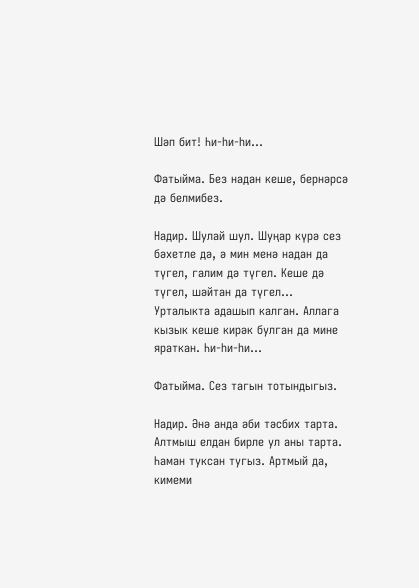Шәп бит! Һи-һи-һи…

Фатыйма. Без надан кеше, бернәрсә дә белмибез.

Надир. Шулай шул. Шуңар күрә сез бәхетле дә, ә мин менә надан да түгел, галим дә түгел. Кеше дә түгел, шәйтан да түгел… Урталыкта адашып калган. Аллага кызык кеше кирәк булган да мине яраткан. Һи-һи-һи…

Фатыйма. Сез тагын тотындыгыз.

Надир. Әнә анда әби тәсбих тарта. Алтмыш елдан бирле ул аны тарта. Һаман туксан тугыз. Артмый да, кимеми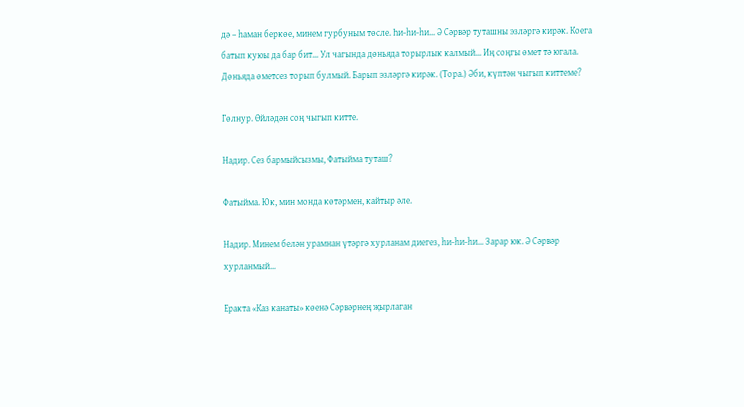дә – һаман беркөе, минем гурбуным төсле. Һи-һи-һи… Ә Сәрвәр туташны эзләргә кирәк. Коега батып куюы да бар бит… Ул чагында дөньяда торырлык калмый… Иң соңгы өмет тә югала. Дөньяда өметсез торып булмый. Барып эзләргә кирәк. (Тора.) Әби, күптән чыгып киттеме?

Гөлнур. Өйләдән соң чыгып китте.

Надир. Сез бармыйсызмы, Фатыйма туташ?

Фатыйма. Юк, мин монда көтәрмен, кайтыр әле.

Надир. Минем белән урамнан үтәргә хурланам диегез, һи-һи-һи… Зарар юк. Ә Сәрвәр хурланмый…

Еракта «Каз канаты» көенә Сәрвәрнең җырлаган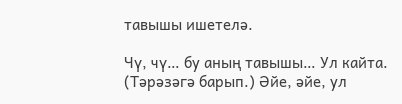тавышы ишетелә.

Чү, чү… бу аның тавышы… Ул кайта. (Тәрәзәгә барып.) Әйе, әйе, ул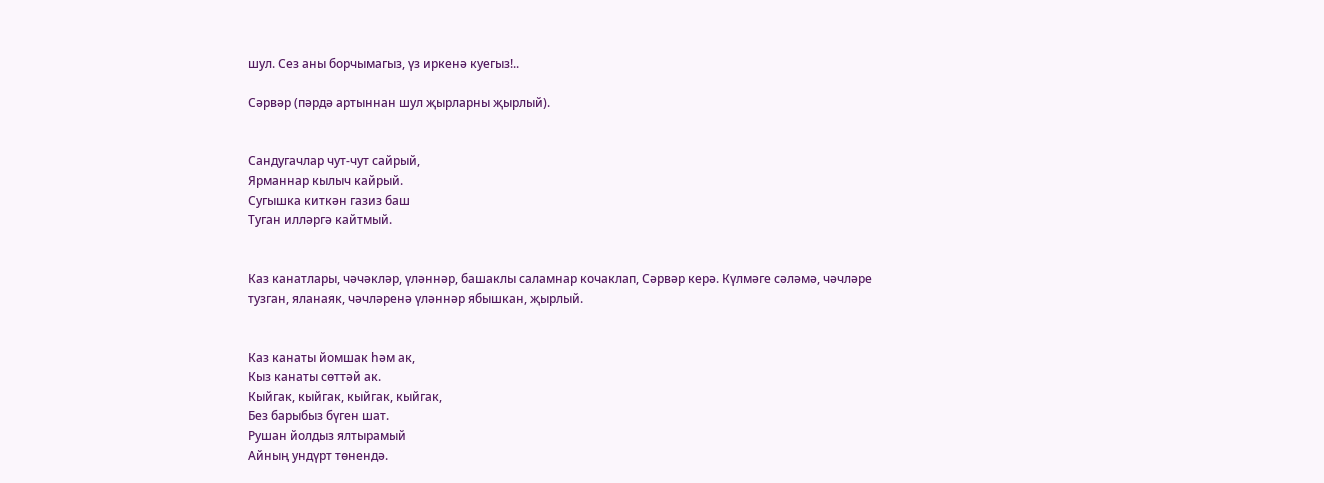шул. Сез аны борчымагыз, үз иркенә куегыз!..

Сәрвәр (пәрдә артыннан шул җырларны җырлый).


Сандугачлар чут-чут сайрый,
Ярманнар кылыч кайрый.
Сугышка киткән газиз баш
Туган илләргә кайтмый.


Каз канатлары, чәчәкләр, үләннәр, башаклы саламнар кочаклап, Сәрвәр керә. Күлмәге сәләмә, чәчләре тузган, яланаяк, чәчләренә үләннәр ябышкан, җырлый.


Каз канаты йомшак һәм ак,
Кыз канаты сөттәй ак.
Кыйгак, кыйгак, кыйгак, кыйгак,
Без барыбыз бүген шат.
Рушан йолдыз ялтырамый
Айның ундүрт төнендә.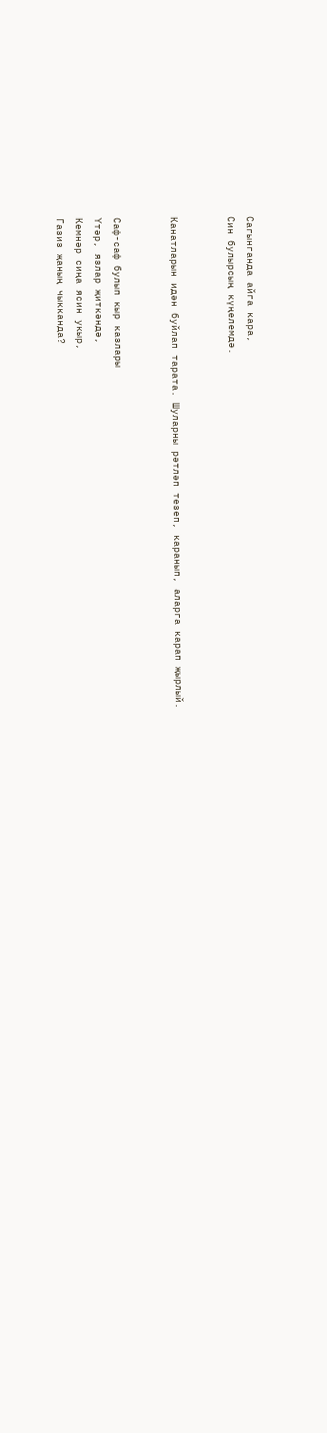Сагынганда айга кара,
Син булырсың күңелемдә.


Канатларын идән буйлап тарата. Шуларны рәтләп тезеп, каранып, аларга карап җырлый.


Саф-саф булып кыр казлары
Үтәр, язлар җиткәндә,
Кемнәр сиңа ясин укыр,
Газиз җаның чыкканда?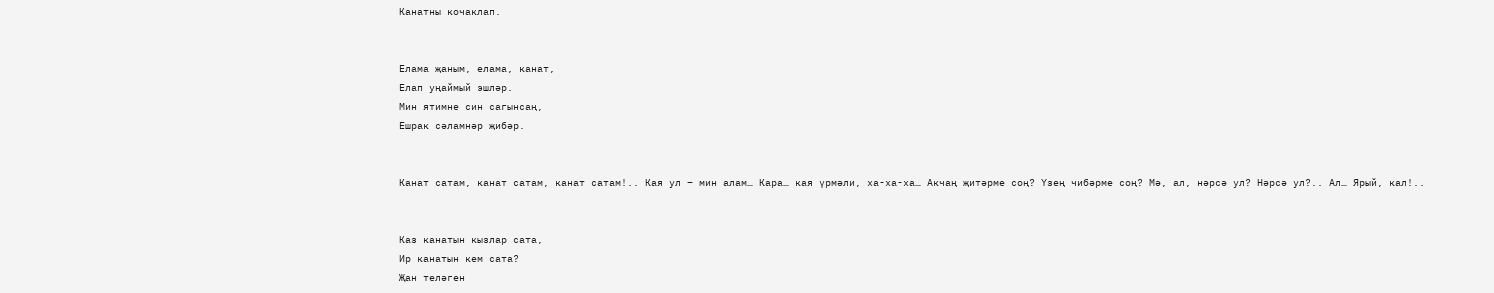Канатны кочаклап.


Елама җаным, елама, канат,
Елап уңаймый эшләр.
Мин ятимне син сагынсаң,
Ешрак сәламнәр җибәр.


Канат сатам, канат сатам, канат сатам!.. Кая ул – мин алам… Кара… кая үрмәли, ха-ха-ха… Акчаң җитәрме соң? Үзең чибәрме соң? Мә, ал, нәрсә ул? Нәрсә ул?.. Ал… Ярый, кал!..


Каз канатын кызлар сата,
Ир канатын кем сата?
Җан теләген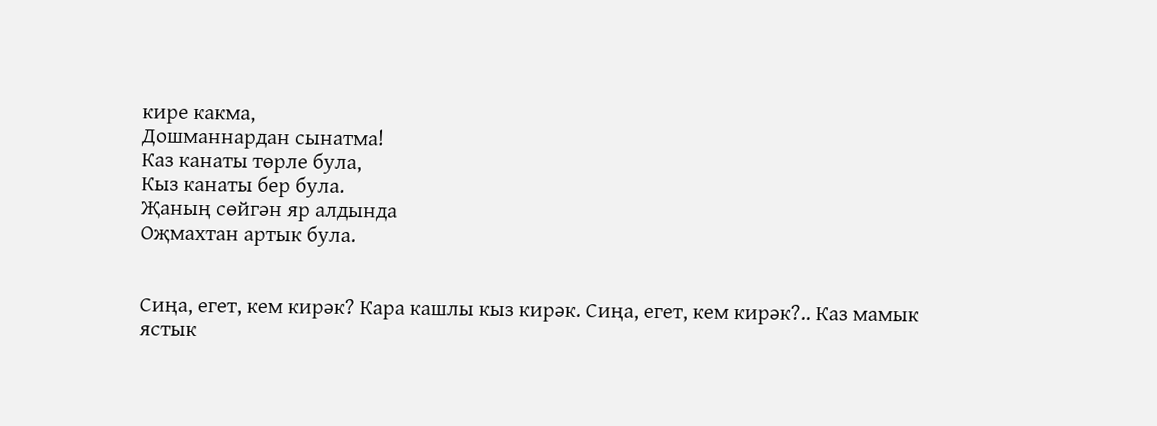кире какма,
Дошманнардан сынатма!
Каз канаты төрле була,
Кыз канаты бер була.
Җаның сөйгән яр алдында
Оҗмахтан артык була.


Сиңа, егет, кем кирәк? Кара кашлы кыз кирәк. Сиңа, егет, кем кирәк?.. Каз мамык ястык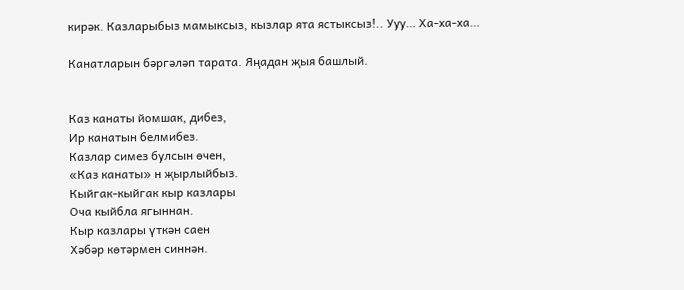кирәк. Казларыбыз мамыксыз, кызлар ята ястыксыз!.. Ууу… Ха-ха-ха…

Канатларын бәргәләп тарата. Яңадан җыя башлый.


Каз канаты йомшак, дибез,
Ир канатын белмибез.
Казлар симез булсын өчен,
«Каз канаты» н җырлыйбыз.
Кыйгак-кыйгак кыр казлары
Оча кыйбла ягыннан.
Кыр казлары үткән саен
Хәбәр көтәрмен синнән.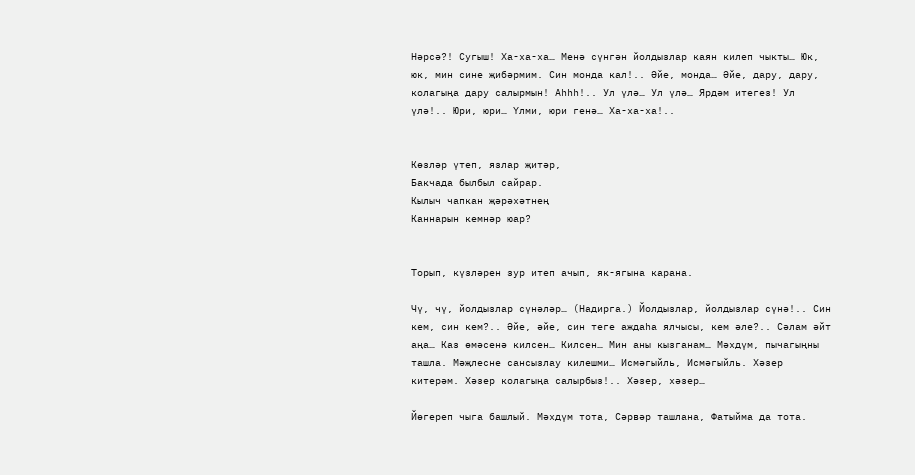Нәрсә?! Сугыш! Ха-ха-ха… Менә сүнгән йолдызлар каян килеп чыкты… Юк, юк, мин сине җибәрмим. Син монда кал!.. Әйе, монда… Әйе, дару, дару, колагыңа дару салырмын! Аһһһ!.. Ул үлә… Ул үлә… Ярдәм итегез! Ул үлә!.. Юри, юри… Үлми, юри генә… Ха-ха-ха!..


Көзләр үтеп, язлар җитәр,
Бакчада былбыл сайрар.
Кылыч чапкан җәрәхәтнең
Каннарын кемнәр юар?


Торып, күзләрен зур итеп ачып, як-ягына карана.

Чү, чү, йолдызлар сүнәләр… (Надирга.) Йолдызлар, йолдызлар сүнә!.. Син кем, син кем?.. Әйе, әйе, син теге аждаһа ялчысы, кем әле?.. Сәлам әйт аңа… Каз өмәсенә килсен… Килсен… Мин аны кызганам… Мәхдүм, пычагыңны ташла. Мәҗлесне сансызлау килешми… Исмәгыйль, Исмәгыйль. Хәзер китерәм. Хәзер колагыңа салырбыз!.. Хәзер, хәзер…

Йөгереп чыга башлый. Мәхдүм тота, Сәрвәр ташлана, Фатыйма да тота.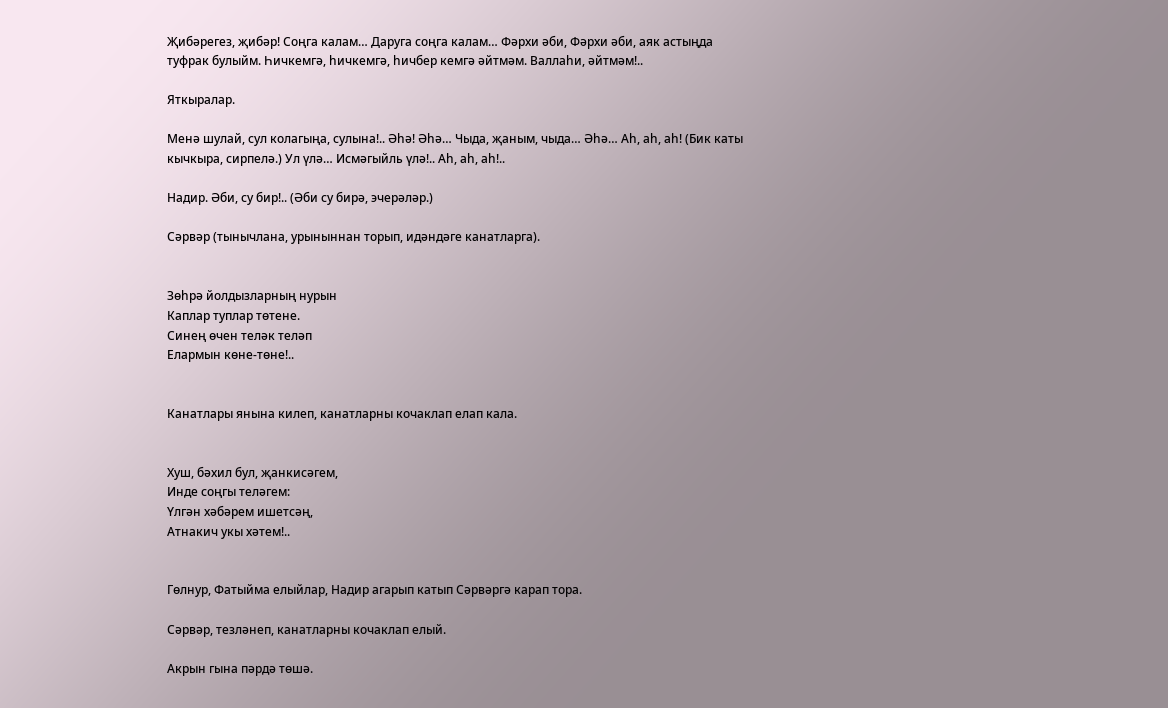Җибәрегез, җибәр! Соңга калам… Даруга соңга калам… Фәрхи әби, Фәрхи әби, аяк астыңда туфрак булыйм. Һичкемгә, һичкемгә, һичбер кемгә әйтмәм. Валлаһи, әйтмәм!..

Яткыралар.

Менә шулай, сул колагыңа, сулына!.. Әһә! Әһә… Чыда, җаным, чыда… Әһә… Аһ, аһ, аһ! (Бик каты кычкыра, сирпелә.) Ул үлә… Исмәгыйль үлә!.. Аһ, аһ, аһ!..

Надир. Әби, су бир!.. (Әби су бирә, эчерәләр.)

Сәрвәр (тынычлана, урыныннан торып, идәндәге канатларга).


Зөһрә йолдызларның нурын
Каплар туплар төтене.
Синең өчен теләк теләп
Елармын көне-төне!..


Канатлары янына килеп, канатларны кочаклап елап кала.


Хуш, бәхил бул, җанкисәгем,
Инде соңгы теләгем:
Үлгән хәбәрем ишетсәң,
Атнакич укы хәтем!..


Гөлнур, Фатыйма елыйлар, Надир агарып катып Сәрвәргә карап тора.

Сәрвәр, тезләнеп, канатларны кочаклап елый.

Акрын гына пәрдә төшә.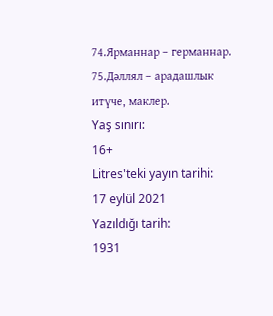74.Ярманнар – германнар.
75.Дәллял – арадашлык итүче, маклер.
Yaş sınırı:
16+
Litres'teki yayın tarihi:
17 eylül 2021
Yazıldığı tarih:
1931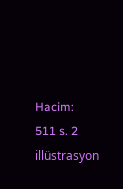Hacim:
511 s. 2 illüstrasyon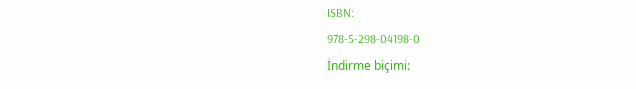ISBN:
978-5-298-04198-0
İndirme biçimi: